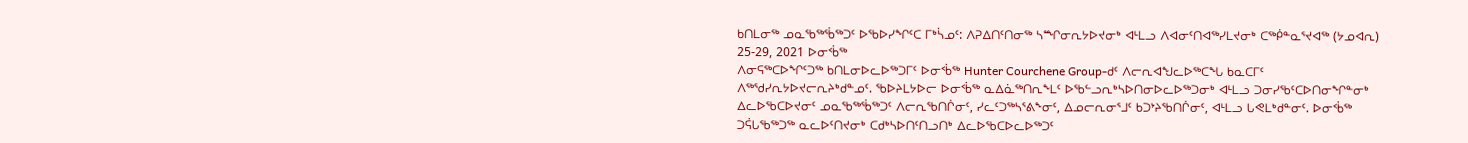ᑲᑎᒪᓂᖅ ᓄᓇᖃᖅᖄᖅᑐᑦ ᐅᖃᐅᓯᖏᑦᑕ ᒥᒃᓵᓄᑦ: ᐱᕈᐃᑎᑦᑎᓂᖅ ᓴᙱᓂᕆᔭᐅᔪᓂᒃ ᐊᒻᒪᓗ ᐱᐊᓂᑦᑎᐊᖅᓯᒪᔪᓂᒃ ᑕᖅᑮᓐᓇᕐᔪᐊᖅ (ᔭᓄᐊᕆ) 25-29, 2021 ᐅᓂᑉᑳᖅ
ᐱᓂᕋᖅᑕᐅᖏᑦᑐᖅ ᑲᑎᒪᓂᐅᓚᐅᖅᑐᒥᑦ ᐅᓂᑉᑳᖅ Hunter Courchene Group-ᑯᑦ ᐱᓕᕆᐊᖑᓚᐅᖅᑕᖓ ᑲᓇᑕᒥᑦ ᐱᖅᖁᓯᕆᔭᐅᔪᓕᕆᔨᒃᑯᓐᓄᑦ. ᖃᐅᔨᒪᔭᐅᓕ ᐅᓂᑉᑳᖅ ᓇᐃᓈᖅᑎᕆᖕᒪᑦ ᐅᖃᓪᓗᕆᒃᓴᐅᑎᓂᐅᓚᐅᖅᑐᓂᒃ ᐊᒻᒪᓗ ᑐᓂᓯᖃᑦᑕᐅᑎᓂᖏᓐᓂᒃ ᐃᓚᐅᖃᑕᐅᔪᓂᑦ ᓄᓇᖃᖅᖄᖅᑐᑦ ᐱᓕᕆᖃᑎᒌᓂᑦ, ᓯᓚᑦᑐᖅᓴᕐᕕᖕᓂᑦ, ᐃᓄᓕᕆᓂᕐᒧᑦ ᑲᑐᔾᔨᖃᑎᒌᓂᑦ, ᐊᒻᒪᓗ ᒐᕙᒪᒃᑯᓐᓂᑦ. ᐅᓂᑉᑳᖅ ᑐᕌᒐᖃᖅᑐᖅ ᓇᓚᐅᑦᑎᔪᓂᒃ ᑕᑯᒃᓴᐅᑎᑦᑎᓗᑎᒃ ᐃᓚᐅᖃᑕᐅᓚᐅᖅᑐᑦ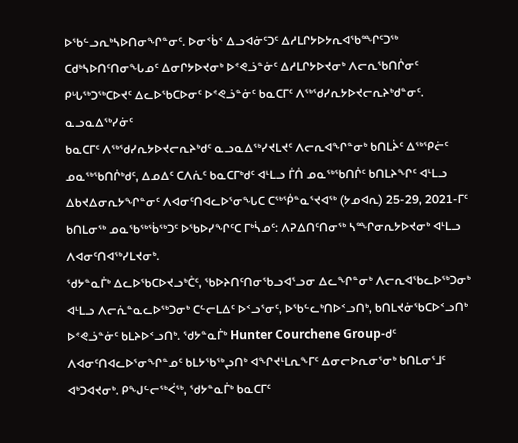ᐅᖃᓪᓗᕆᒃᓴᐅᑎᓂᖏᓐᓂᑦ. ᐅᓂᑉᑳᑉ ᐃᓗᐊᓃᑦᑐᑦ ᐃᓱᒪᒋᔭᐅᔭᕆᐊᖃᙱᑦᑐᖅ ᑕᑯᒃᓴᐅᑎᑦᑎᓂᖓᓄᑦ ᐃᓂᒋᔭᐅᔪᓂᒃ ᐅᕝᕙᓘᓐᓃᑦ ᐃᓱᒪᒋᔭᐅᔪᓂᒃ ᐱᓕᕆᖃᑎᒌᓂᑦ ᑭᒡᒐᖅᑐᖅᑕᐅᔪᑦ ᐃᓚᐅᖃᑕᐅᓂᑦ ᐅᕝᕙᓘᓐᓃᑦ ᑲᓇᑕᒥᑦ ᐱᖅᖁᓯᕆᔭᐅᔪᓕᕆᔨᒃᑯᓐᓂᑦ.
ᓇᓗᓇᐃᖅᓯᓃᑦ
ᑲᓇᑕᒥᑦ ᐱᖅᖁᓯᕆᔭᐅᔪᓕᕆᔨᒃᑯᑦ ᓇᓗᓇᐃᖅᓯᔪᒪᔪᑦ ᐱᓕᕆᐊᖏᓐᓂᒃ ᑲᑎᒪᔩᑦ ᐃᖅᕿᓖᑦ ᓄᓇᖅᖃᑎᒌᒃᑯᑦ, ᐃᓄᐃᑦ ᑕᐱᕇᑦ ᑲᓇᑕᒥᒃᑯᑦ ᐊᒻᒪᓗ ᒦᑏ ᓄᓇᖅᖃᑎᒌᑦ ᑲᑎᒪᔨᖏᑦ ᐊᒻᒪᓗ ᐃᑲᔪᐃᓂᕆᔭᖏᓐᓂᑦ ᐱᐊᓂᑦᑎᐊᓚᐅᕐᓂᖓᑕ ᑕᖅᖀᓐᓇᕐᔪᐊᖅ (ᔭᓄᐊᕆ) 25-29, 2021-ᒥᑦ ᑲᑎᒪᓂᖅ ᓄᓇᖃᖅᖄᖅᑐᑦ ᐅᖃᐅᓯᖏᑦᑕ ᒥᒃᓵᓄᑦ: ᐱᕈᐃᑎᑦᑎᓂᖅ ᓴᙱᓂᕆᔭᐅᔪᓂᒃ ᐊᒻᒪᓗ ᐱᐊᓂᑦᑎᐊᖅᓯᒪᔪᓂᒃ.
ᖁᔭᓐᓇᒦᒃ ᐃᓚᐅᖃᑕᐅᔪᓗᒃᑖᑦ, ᖃᐅᔨᑎᑦᑎᓂᖃᓗᐊᕐᓗᓂ ᐃᓚᖏᓐᓂᒃ ᐱᓕᕆᐊᖃᓚᐅᖅᑐᓂᒃ ᐊᒻᒪᓗ ᐱᓕᕇᓐᓇᓚᐅᖅᑐᓂᒃ ᑕᓪᓕᒪᐃᑦ ᐅᑉᓗᕐᓂᑦ, ᐅᖃᓪᓚᒃᑎᐅᑉᓗᑎᒃ, ᑲᑎᒪᔪᓃᖃᑕᐅᑉᓗᑎᒃ ᐅᕝᕙᓘᓐᓃᑦ ᑲᒪᔨᐅᑉᓗᑎᒃ. ᖁᔭᓐᓇᒦᒃ Hunter Courchene Group-ᑯᑦ ᐱᐊᓂᑦᑎᐊᓚᐅᕐᓂᖏᓐᓄᑦ ᑲᒪᔭᖃᖅᖢᑎᒃ ᐊᖏᔪᒻᒪᕆᖕᒥᑦ ᐃᓂᓕᐅᕆᓂᕐᓂᒃ ᑲᑎᒪᓂᕐᒧᑦ ᐊᒃᑐᐊᔪᓂᒃ. ᑭᖑᓪᓕᖅᐹᖅ, ᖁᔭᓐᓇᒦᒃ ᑲᓇᑕᒥᑦ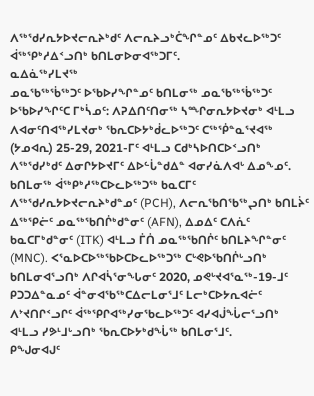ᐱᖅᖁᓯᕆᔭᐅᔪᓕᕆᔨᒃᑯᑦ ᐱᓕᕆᔨᓗᒃᑖᖏᓐᓄᑦ ᐃᑲᔪᓚᐅᖅᑐᑦ ᐋᖅᕿᒃᓱᐃᑉᓗᑎᒃ ᑲᑎᒪᓂᐅᓂᐊᖅᑐᒥᑦ.
ᓇᐃᓈᖅᓯᒪᔪᖅ
ᓄᓇᖃᖅᖄᖅᑐᑦ ᐅᖃᐅᓯᖏᓐᓄᑦ ᑲᑎᒪᓂᖅ ᓄᓇᖃᖅᖄᖅᑐᑦ ᐅᖃᐅᓯᖏᑦᑕ ᒥᒃᓵᓄᑦ: ᐱᕈᐃᑎᑦᑎᓂᖅ ᓴᙱᓂᕆᔭᐅᔪᓂᒃ ᐊᒻᒪᓗ ᐱᐊᓂᑦᑎᐊᖅᓯᒪᔪᓂᒃ ᖃᕆᑕᐅᔭᒃᑰᓚᐅᖅᑐᑦ ᑕᖅᖀᓐᓇᕐᔪᐊᖅ (ᔭᓄᐊᕆ) 25-29, 2021-ᒥᑦ ᐊᒻᒪᓗ ᑕᑯᒃᓴᐅᑎᑕᐅᑉᓗᑎᒃ ᐱᖅᖁᓯᒃᑯᑦ ᐃᓂᒋᔭᐅᔪᒥᑦ ᐃᐅᓪᒑᓐᑯᐃᓐ ᐊᓂᓯᓈᐱᐊᒡ ᐃᓄᖕᓄᑦ.
ᑲᑎᒪᓂᖅ ᐋᖅᑭᒃᓱᖅᑕᐅᓚᐅᖅᑐᖅ ᑲᓇᑕᒥᑦ ᐱᖅᖁᓯᕆᔭᐅᔪᓕᕆᔨᒃᑯᓐᓄᑦ (PCH), ᐱᓕᕆᖃᑎᖃᖅᖢᑎᒃ ᑲᑎᒪᔩᑦ ᐃᖅᕿᓖᑦ ᓄᓇᖅᖃᑎᒌᒃᑯᓐᓂᑦ (AFN), ᐃᓄᐃᑦ ᑕᐱᕇᑦ ᑲᓇᑕᒥᒃᑯᓐᓂᑦ (ITK) ᐊᒻᒪᓗ ᒦᑏ ᓄᓇᖅᖃᑎᒌᑦ ᑲᑎᒪᔨᖏᓐᓂᑦ (MNC). ᐸᕐᓇᐅᑕᐅᖅᖃᐅᑕᐅᓚᐅᖅᑐᖅ ᑕᒡᕙᐅᖃᑎᒌᒡᓗᑎᒃ ᑲᑎᒪᓂᐊᕐᓗᑎᒃ ᐱᒋᐊᓵᕐᓂᖓᓂᑦ 2020, ᓄᕙᒡᔪᐊᕐᓇᖅ-19-ᒧᑦ ᑭᑐᑐᐃᓐᓇᓄᑦ ᐋᓐᓂᐊᖃᖅᑕᐃᓕᒪᓂᕐᒧᑦ ᒪᓕᒃᑕᐅᔭᕆᐊᓖᑦ ᐱᔾᔪᑎᒋᑉᓗᒋᑦ ᐋᖅᕿᒋᐊᖅᓯᓂᖃᓚᐅᖅᑐᑦ ᐊᓯᐊᒎᖔᓕᕐᓗᑎᒃ ᐊᒻᒪᓗ ᓯᕗᒻᒧᒡᓗᑎᒃ ᖃᕆᑕᐅᔭᒃᑯᖔᖅ ᑲᑎᒪᓂᕐᒧᑦ.
ᑭᖑᓂᐊᒍᑦ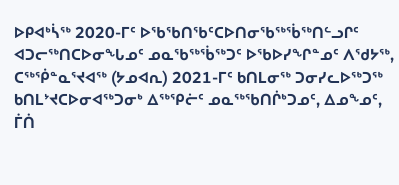ᐅᑭᐊᒃᓵᖅ 2020-ᒥᑦ ᐅᖃᖃᑎᖃᑦᑕᐅᑎᓂᖃᖅᖄᖅᑎᓪᓗᒋᑦ ᐊᑐᓕᖅᑎᑕᐅᓂᖓᓄᑦ ᓄᓇᖃᖅᖄᖅᑐᑦ ᐅᖃᐅᓯᖏᓐᓄᑦ ᐱᖁᔭᖅ, ᑕᖅᖀᓐᓇᕐᔪᐊᖅ (ᔭᓄᐊᕆ) 2021-ᒥᑦ ᑲᑎᒪᓂᖅ ᑐᓂᓯᓚᐅᖅᑐᖅ ᑲᑎᒪᔾᔪᑕᐅᓂᐊᖅᑐᓂᒃ ᐃᖅᕿᓖᑦ ᓄᓇᖅᖃᑎᒌᒃᑐᓄᑦ, ᐃᓄᖕᓄᑦ, ᒦᑏ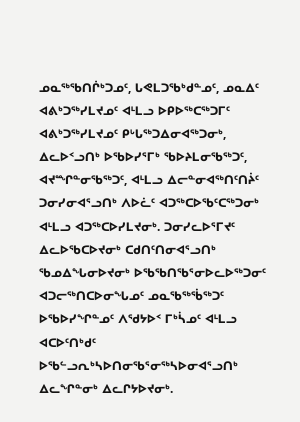ᓄᓇᖅᖃᑎᒌᒃᑐᓄᑦ, ᒐᕙᒪᑐᖃᒃᑯᓐᓄᑦ, ᓄᓇᐃᑦ ᐊᕕᒃᑐᖅᓯᒪᔪᓄᑦ ᐊᒻᒪᓗ ᐅᑭᐅᖅᑕᖅᑐᒥᑦ ᐊᕕᒃᑐᖅᓯᒪᔪᓄᑦ ᑭᒡᒐᖅᑐᐃᓂᐊᖅᑐᓂᒃ, ᐃᓚᐅᑉᓗᑎᒃ ᐅᖃᐅᓯᕐᒥᒃ ᖃᐅᔨᒪᓂᖃᖅᑐᑦ, ᐊᔪᙱᓐᓂᖃᖅᑐᑦ, ᐊᒻᒪᓗ ᐃᓕᓐᓂᐊᖅᑎᑦᑎᔩᑦ ᑐᓂᓯᓂᐊᕐᓗᑎᒃ ᐱᐅᓛᑦ ᐊᑐᖅᑕᐅᖃᑦᑕᖅᑐᓂᒃ ᐊᒻᒪᓗ ᐊᑐᖅᑕᐅᓯᒪᔪᓂᒃ. ᑐᓂᓯᓚᐅᕐᒥᔪᑦ ᐃᓚᐅᖃᑕᐅᔪᓂᒃ ᑕᑯᑎᑦᑎᓂᐊᕐᓗᑎᒃ ᖃᓄᐃᖓᓂᐅᔪᓂᒃ ᐅᖃᖃᑎᖃᕐᓂᐅᓚᐅᖅᑐᓂᑦ ᐊᑐᓕᖅᑎᑕᐅᓂᖓᓄᑦ ᓄᓇᖃᖅᖄᖅᑐᑦ ᐅᖃᐅᓯᖏᓐᓄᑦ ᐱᖁᔭᐅᑉ ᒥᒃᓵᓄᑦ ᐊᒻᒪᓗ ᐊᑕᐅᑦᑎᒃᑯᑦ ᐅᖃᓪᓗᕆᒃᓴᐅᑎᓂᖃᕐᓂᖅᓴᐅᓂᐊᕐᓗᑎᒃ ᐃᓚᖏᓐᓂᒃ ᐃᓚᒋᔭᐅᔪᓂᒃ.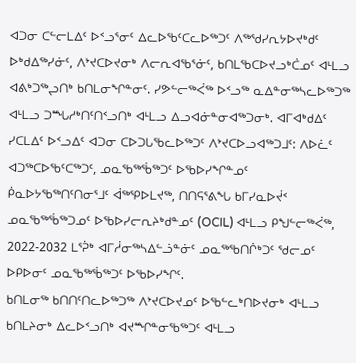ᐊᑐᓂ ᑕᓪᓕᒪᐃᑦ ᐅᑉᓗᕐᓂᑦ ᐃᓚᐅᖃᑦᑕᓚᐅᖅᑐᑦ ᐱᖅᖁᓯᕆᔭᐅᔪᒃᑯᑦ ᐅᒃᑯᐃᖅᓯᓃᑦ, ᐱᔾᔪᑕᐅᔪᓂᒃ ᐱᓕᕆᐊᖃᕐᓃᑦ, ᑲᑎᒪᖃᑕᐅᔪᓗᒃᑖᓄᑦ ᐊᒻᒪᓗ ᐊᕕᒃᑐᖅᖢᑎᒃ ᑲᑎᒪᓂᖏᓐᓂᑦ. ᓯᕗᓪᓕᖅᐹᖅ ᐅᑉᓗᖅ ᓇᐃᓐᓂᖅᓴᓚᐅᖅᑐᖅ ᐊᒻᒪᓗ ᑐᙵᓱᒃᑎᑦᑎᑉᓗᑎᒃ ᐊᒻᒪᓗ ᐃᓗᐊᓃᓐᓂᐊᖅᑐᓂᒃ. ᐊᒥᐊᒃᑯᐃᑦ ᓯᑕᒪᐃᑦ ᐅᑉᓗᐃᑦ ᐊᑐᓂ ᑕᐅᑐᒐᖃᓚᐅᖅᑐᑦ ᐱᔾᔪᑕᐅᓗᐊᖅᑐᒧᑦ: ᐱᐅᓛᑦ ᐊᑐᖅᑕᐅᖃᑦᑕᖅᑐᑦ, ᓄᓇᖃᖅᖄᖅᑐᑦ ᐅᖃᐅᓯᖏᓐᓄᑦ ᑮᓇᐅᔭᖃᖅᑎᑦᑎᓂᕐᒧᑦ ᐋᖅᕿᐅᒪᔪᖅ, ᑎᑎᕋᕐᕕᖓ ᑲᒥᓯᓇᐅᔫᑉ ᓄᓇᖃᖅᖄᖅᑐᓄᑦ ᐅᖃᐅᓯᓕᕆᔨᒃᑯᓐᓄᑦ (OCIL) ᐊᒻᒪᓗ ᑭᖑᓪᓕᖅᐹᖅ, 2022-2032 ᒪᕐᕉᒃ ᐊᒥᓲᓂᖅᓴᐃᓪᓘᓐᓃᑦ ᓄᓇᖅᖃᑎᒌᒃᑐᑦ ᖁᓕᓄᑦ ᐅᑭᐅᓂᑦ ᓄᓇᖃᖅᖄᖅᑐᑦ ᐅᖃᐅᓯᖏᑦ.
ᑲᑎᒪᓂᖅ ᑲᑎᑎᑦᑎᓚᐅᖅᑐᖅ ᐱᔾᔪᑕᐅᔪᓄᑦ ᐅᖃᓪᓚᒃᑎᐅᔪᓂᒃ ᐊᒻᒪᓗ ᑲᑎᒪᔨᓂᒃ ᐃᓚᐅᑉᓗᑎᒃ ᐊᔪᙱᓐᓂᖃᖅᑐᑦ ᐊᒻᒪᓗ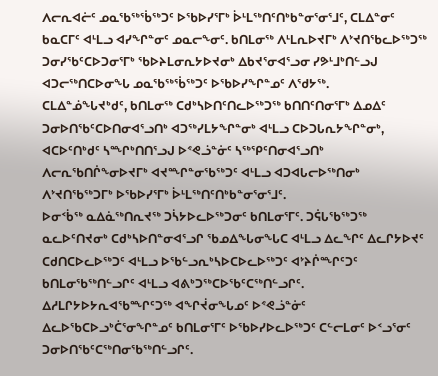ᐱᓕᕆᐊᓖᑦ ᓄᓇᖃᖅᖄᖅᑐᑦ ᐅᖃᐅᓯᕐᒥᒃ ᐆᒻᒪᖅᑎᑦᑎᒃᑲᓐᓂᕐᓂᕐᒧᑦ, ᑕᒪᐃᓐᓂᑦ ᑲᓇᑕᒥᑦ ᐊᒻᒪᓗ ᐊᓯᖏᓐᓂᑦ ᓄᓇᓕᖕᓂᑦ. ᑲᑎᒪᓂᖅ ᐱᒻᒪᕆᐅᔪᒥᒃ ᐱᔾᔪᑎᖃᓚᐅᖅᑐᖅ ᑐᓂᓯᖃᑦᑕᐅᑐᓂᕐᒥᒃ ᖃᐅᔨᒪᓂᕆᔭᐅᔪᓂᒃ ᐃᑲᔪᕐᓂᐊᕐᓗᓂ ᓯᕗᒻᒧᒃᑎᓪᓗᒍ ᐊᑐᓕᖅᑎᑕᐅᓂᖓ ᓄᓇᖃᖅᖄᖅᑐᑦ ᐅᖃᐅᓯᖏᓐᓄᑦ ᐱᖁᔭᖅ.
ᑕᒪᐃᓐᓅᖓᔪᒃᑯᑦ, ᑲᑎᒪᓂᖅ ᑕᑯᒃᓴᐅᑎᑦᑎᓚᐅᖅᑐᖅ ᑲᑎᑎᑦᑎᓂᕐᒥᒃ ᐃᓄᐃᑦ ᑐᓂᐅᑎᖃᑦᑕᐅᑎᓂᐊᕐᓗᑎᒃ ᐊᑐᖅᓯᒪᔭᖏᓐᓂᒃ ᐊᒻᒪᓗ ᑕᐅᑐᒐᕆᔭᖏᓐᓂᒃ, ᐊᑕᐅᑦᑎᒃᑯᑦ ᓴᙱᒃᑎᑎᕐᓗᒍ ᐅᕝᕙᓘᓐᓃᑦ ᓴᖅᕿᑦᑎᓂᐊᕐᓗᑎᒃ ᐱᓕᕆᖃᑎᒌᖕᓂᐅᔪᒥᒃ ᐊᔪᙱᓐᓂᖃᖅᑐᑦ ᐊᒻᒪᓗ ᐊᑐᐊᒐᓕᐅᖅᑎᓂᒃ ᐱᔾᔪᑎᖃᖅᑐᒥᒃ ᐅᖃᐅᓯᕐᒥᒃ ᐆᒻᒪᖅᑎᑦᑎᒃᑲᓐᓂᕐᓂᕐᒧᑦ.
ᐅᓂᑉᑳᖅ ᓇᐃᓈᖅᑎᕆᔪᖅ ᑐᓵᔭᐅᓚᐅᖅᑐᓂᑦ ᑲᑎᒪᓂᕐᒥᑦ. ᑐᕌᒐᖃᖅᑐᖅ ᓇᓚᐅᑦᑎᔪᓂᒃ ᑕᑯᒃᓴᐅᑎᓐᓂᐊᕐᓗᒋ ᖃᓄᐃᖓᓂᖓᑕ ᐊᒻᒪᓗ ᐃᓚᖏᑦ ᐃᓚᒋᔭᐅᔪᑦ ᑕᑯᑎᑕᐅᓚᐅᖅᑐᑦ ᐊᒻᒪᓗ ᐅᖃᓪᓗᕆᒃᓴᐅᑕᐅᓚᐅᖅᑐᑦ ᐊᔾᔨᒌᙱᑦᑐᑦ ᑲᑎᒪᓂᖃᖅᑎᓪᓗᒋᑦ ᐊᒻᒪᓗ ᐊᕕᒃᑐᖅᑕᐅᖃᑦᑕᖅᑎᓪᓗᒋᑦ. ᐃᓱᒪᒋᔭᐅᔭᕆᐊᖃᙱᑦᑐᖅ ᐊᖏᔫᓂᖓᓄᑦ ᐅᕝᕙᓘᓐᓃᑦ ᐃᓚᐅᖃᑕᐅᓗᒃᑖᕐᓂᖏᓐᓄᑦ ᑲᑎᒪᓂᕐᒥᑦ ᐅᖃᐅᓯᐅᓚᐅᖅᑐᑦ ᑕᓪᓕᒪᓂᑦ ᐅᑉᓗᕐᓂᑦ ᑐᓂᐅᑎᖃᑦᑕᖅᑎᓂᖃᖅᑎᓪᓗᒋᑦ.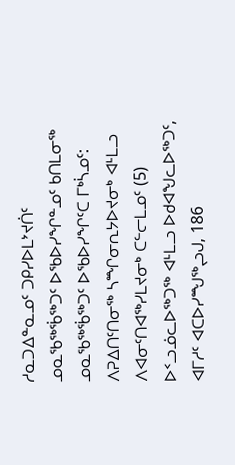ᓱᓇᑐᐃᓐᓇᓄᑦ ᑐᑭᓯᐅᒪᔾᔪᑏᑦ
ᓄᓇᖃᖅᖄᖅᑐᑦ ᐅᖃᐅᓯᖏᓐᓄᑦ ᑲᑎᒪᓂᖅ ᓄᓇᖃᖅᖄᖅᑐᑦ ᐅᖃᐅᓯᖏᑦᑕ ᒥᒃᓵᓄᑦ: ᐱᕈᐃᑎᑦᑎᓂᖅ ᓴᙱᓂᕆᔭᐅᔪᓂᒃ ᐊᒻᒪᓗ ᐱᐊᓂᑦᑎᐊᖅᓯᒪᔪᓂᒃ ᑕᓪᓕᒪᓄᑦ (5) ᐅᑉᓗᓅᓚᐅᖅᑐᖅ ᐊᒻᒪᓗ ᐅᑯᐊᖑᓚᐅᖅᑐᑦ, ᐊᒥᓱᑦ ᐊᑕᐅᓯᙳᖅᖢᒍ, 186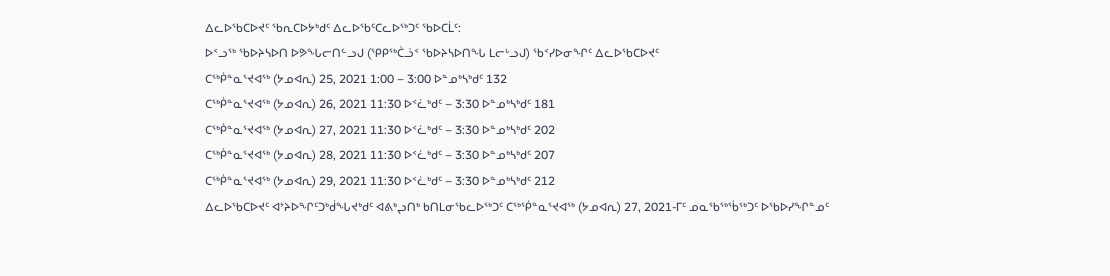ᐃᓚᐅᖃᑕᐅᔪᑦ ᖃᕆᑕᐅᔭᒃᑯᑦ ᐃᓚᐅᖃᑦᑕᓚᐅᖅᑐᑦ ᖃᐅᑕᒫᑦ:
ᐅᑉᓗᖅ ᖃᐅᔨᓴᐅᑎ ᐅᕗᖓᓕᑎᓪᓗᒍ (ᕿᑭᖅᑖᓘᑉ ᖃᐅᔨᓴᐅᑎᖓ ᒪᓕᒡᓗᒍ) ᖃᑉᓯᐅᓂᖏᑦ ᐃᓚᐅᖃᑕᐅᔪᑦ
ᑕᖅᑮᓐᓇᕐᔪᐊᖅ (ᔭᓄᐊᕆ) 25, 2021 1:00 – 3:00 ᐅᓐᓄᒃᓴᒃᑯᑦ 132
ᑕᖅᑮᓐᓇᕐᔪᐊᖅ (ᔭᓄᐊᕆ) 26, 2021 11:30 ᐅᑉᓛᒃᑯᑦ – 3:30 ᐅᓐᓄᒃᓴᒃᑯᑦ 181
ᑕᖅᑮᓐᓇᕐᔪᐊᖅ (ᔭᓄᐊᕆ) 27, 2021 11:30 ᐅᑉᓛᒃᑯᑦ – 3:30 ᐅᓐᓄᒃᓴᒃᑯᑦ 202
ᑕᖅᑮᓐᓇᕐᔪᐊᖅ (ᔭᓄᐊᕆ) 28, 2021 11:30 ᐅᑉᓛᒃᑯᑦ – 3:30 ᐅᓐᓄᒃᓴᒃᑯᑦ 207
ᑕᖅᑮᓐᓇᕐᔪᐊᖅ (ᔭᓄᐊᕆ) 29, 2021 11:30 ᐅᑉᓛᒃᑯᑦ – 3:30 ᐅᓐᓄᒃᓴᒃᑯᑦ 212
ᐃᓚᐅᖃᑕᐅᔪᑦ ᐊᔾᔨᐅᖏᑦᑐᒃᑰᖓᔪᒃᑯᑦ ᐊᕕᒃᖢᑎᒃ ᑲᑎᒪᓂᖃᓚᐅᖅᑐᑦ ᑕᖅᖀᓐᓇᕐᔪᐊᖅ (ᔭᓄᐊᕆ) 27, 2021-ᒥᑦ ᓄᓇᖃᖅᖄᖅᑐᑦ ᐅᖃᐅᓯᖏᓐᓄᑦ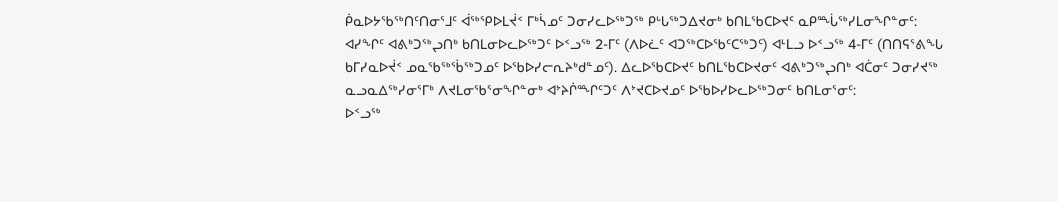ᑮᓇᐅᔭᖃᖅᑎᑦᑎᓂᕐᒧᑦ ᐋᖅᕿᐅᒪᔫᑉ ᒥᒃᓵᓄᑦ ᑐᓂᓯᓚᐅᖅᑐᖅ ᑭᒡᒐᖅᑐᐃᔪᓂᒃ ᑲᑎᒪᖃᑕᐅᔪᑦ ᓇᑭᙶᖅᓯᒪᓂᖏᓐᓂᑦ:
ᐊᓯᖏᑦ ᐊᕕᒃᑐᖅᖢᑎᒃ ᑲᑎᒪᓂᐅᓚᐅᖅᑐᑦ ᐅᑉᓗᖅ 2-ᒥᑦ (ᐱᐅᓛᑦ ᐊᑐᖅᑕᐅᖃᑦᑕᖅᑐᑦ) ᐊᒻᒪᓗ ᐅᑉᓗᖅ 4-ᒥᑦ (ᑎᑎᕋᕐᕕᖓ ᑲᒥᓯᓇᐅᔫᑉ ᓄᓇᖃᖅᖄᖅᑐᓄᑦ ᐅᖃᐅᓯᓕᕆᔨᒃᑯᓐᓄᑦ). ᐃᓚᐅᖃᑕᐅᔪᑦ ᑲᑎᒪᖃᑕᐅᔪᓂᑦ ᐊᕕᒃᑐᖅᖢᑎᒃ ᐊᑖᓂᑦ ᑐᓂᓯᔪᖅ ᓇᓗᓇᐃᖅᓯᓂᕐᒥᒃ ᐱᔪᒪᓂᖃᕐᓂᖏᓐᓂᒃ ᐊᔾᔨᒌᙱᑦᑐᑦ ᐱᔾᔪᑕᐅᔪᓄᑦ ᐅᖃᐅᓯᐅᓚᐅᖅᑐᓂᑦ ᑲᑎᒪᓂᕐᓂᑦ:
ᐅᑉᓗᖅ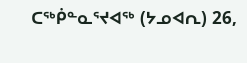ᑕᖅᑮᓐᓇᕐᔪᐊᖅ (ᔭᓄᐊᕆ) 26,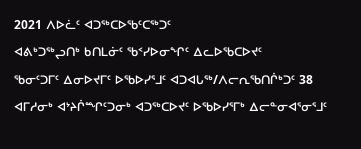2021 ᐱᐅᓛᑦ ᐊᑐᖅᑕᐅᖃᑦᑕᖅᑐᑦ
ᐊᕕᒃᑐᖅᖢᑎᒃ ᑲᑎᒪᓃᑦ ᖃᑉᓯᐅᓂᖏᑦ ᐃᓚᐅᖃᑕᐅᔪᑦ
ᖃᓂᑦᑐᒥᑦ ᐃᓂᐅᔪᒥᑦ ᐅᖃᐅᓯᕐᒧᑦ ᐊᑐᐊᒐᖅ/ᐱᓕᕆᖃᑎᒌᒃᑐᑦ 38
ᐊᒥᓱᓂᒃ ᐊᔾᔨᒌᙱᑦᑐᓂᒃ ᐊᑐᖅᑕᐅᔪᑦ ᐅᖃᐅᓯᕐᒥᒃ ᐃᓕᓐᓂᐊᕐᓂᕐᒧᑦ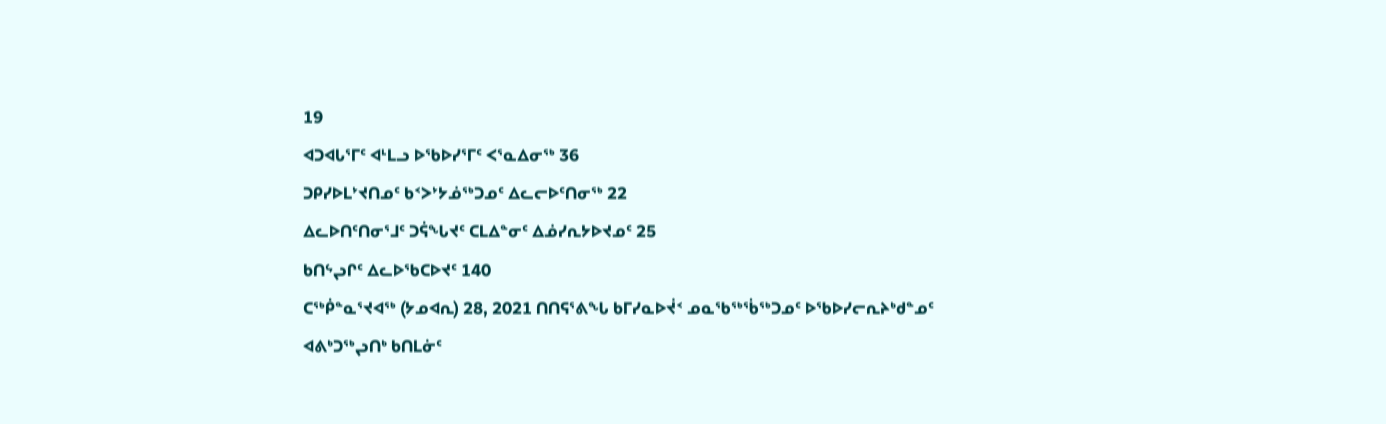19
ᐊᑐᐊᒐᕐᒥᑦ ᐊᒻᒪᓗ ᐅᖃᐅᓯᕐᒥᑦ ᐸᕐᓇᐃᓂᖅ 36
ᑐᑭᓯᐅᒪᔾᔪᑎᓄᑦ ᑲᑉᐳᔾᔭᓅᖅᑐᓄᑦ ᐃᓚᓕᐅᑦᑎᓂᖅ 22
ᐃᓚᐅᑎᑦᑎᓂᕐᒧᑦ ᑐᕌᖓᔪᑦ ᑕᒪᐃᓐᓂᑦ ᐃᓅᓯᕆᔭᐅᔪᓄᑦ 25
ᑲᑎᖦᖢᒋᑦ ᐃᓚᐅᖃᑕᐅᔪᑦ 140
ᑕᖅᑮᓐᓇᕐᔪᐊᖅ (ᔭᓄᐊᕆ) 28, 2021 ᑎᑎᕋᕐᕕᖓ ᑲᒥᓯᓇᐅᔫᑉ ᓄᓇᖃᖅᖄᖅᑐᓄᑦ ᐅᖃᐅᓯᓕᕆᔨᒃᑯᓐᓄᑦ
ᐊᕕᒃᑐᖅᖢᑎᒃ ᑲᑎᒪᓃᑦ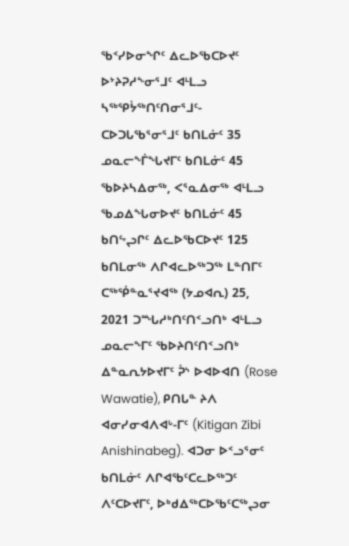ᖃᑉᓯᐅᓂᖏᑦ ᐃᓚᐅᖃᑕᐅᔪᑦ
ᐅᔾᔨᕈᓱᖕᓂᕐᒧᑦ ᐊᒻᒪᓗ ᓴᖅᕿᔮᖅᑎᑦᑎᓂᕐᒧᑦ-ᑕᐅᑐᒐᖃᕐᓂᕐᒧᑦ ᑲᑎᒪᓃᑦ 35
ᓄᓇᓕᖕᒦᖓᔪᒥᑦ ᑲᑎᒪᓃᑦ 45
ᖃᐅᔨᓴᐃᓂᖅ, ᐸᕐᓇᐃᓂᖅ ᐊᒻᒪᓗ ᖃᓄᐃᖓᓂᐅᔪᑦ ᑲᑎᒪᓃᑦ 45
ᑲᑎᖦᖢᒋᑦ ᐃᓚᐅᖃᑕᐅᔪᑦ 125
ᑲᑎᒪᓂᖅ ᐱᒋᐊᓚᐅᖅᑐᖅ ᒪᓐᑎᒥᑦ ᑕᖅᖀᓐᓇᕐᔪᐊᖅ (ᔭᓄᐊᕆ) 25, 2021 ᑐᙵᓱᒃᑎᑦᑎᑉᓗᑎᒃ ᐊᒻᒪᓗ ᓄᓇᓕᖕᒥᑦ ᖃᐅᔨᑎᑦᑎᑉᓗᑎᒃ ᐃᓐᓇᕆᔭᐅᔪᒥᑦ ᕉᔅ ᐅᐊᐅᐊᑎ (Rose Wawatie), ᑭᑎᒐᓐ ᔨᐱ ᐊᓂᓯᓂᐊᐱᐊᒡ-ᒥᑦ (Kitigan Zibi Anishinabeg). ᐊᑐᓂ ᐅᑉᓗᕐᓂᑦ ᑲᑎᒪᓃᑦ ᐱᒋᐊᖃᑦᑕᓚᐅᖅᑐᑦ ᐱᑦᑕᐅᔪᒥᑦ, ᐅᒃᑯᐃᖅᑕᐅᖃᑦᑕᖅᖢᓂ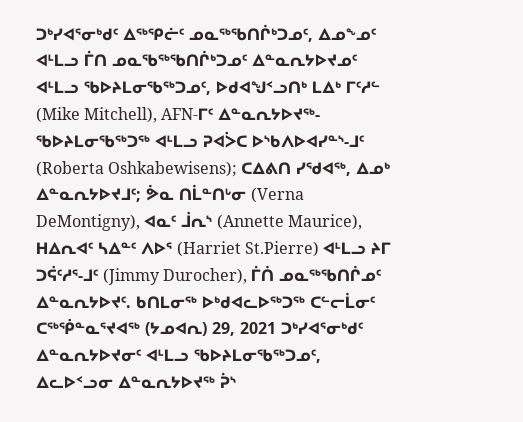ᑐᒃᓯᐊᕐᓂᒃᑯᑦ ᐃᖅᕿᓖᑦ ᓄᓇᖅᖃᑎᒌᒃᑐᓄᑦ, ᐃᓄᖕᓄᑦ ᐊᒻᒪᓗ ᒦᑎ ᓄᓇᖃᖅᖃᑎᒌᒃᑐᓄᑦ ᐃᓐᓇᕆᔭᐅᔪᓄᑦ ᐊᒻᒪᓗ ᖃᐅᔨᒪᓂᖃᖅᑐᓄᑦ, ᐅᑯᐊᖑᑉᓗᑎᒃ ᒪᐃᒃ ᒥᑦᓱᓪ (Mike Mitchell), AFN-ᒥᑦ ᐃᓐᓇᕆᔭᐅᔪᖅ-ᖃᐅᔨᒪᓂᖃᖅᑐᖅ ᐊᒻᒪᓗ ᕈᐊᐴᑕ ᐅᔅᑲᐱᐅᐊᓯᓐᔅ-ᒧᑦ (Roberta Oshkabewisens); ᑕᐃᕕᑎ ᓯᖁᐊᖅ, ᐃᓄᒃ ᐃᓐᓇᕆᔭᐅᔪᒧᑦ; ᕘᓇ ᑎᒫᓐᑎᒡᓂ (Verna DeMontigny), ᐊᓇᑦ ᒨᕆᔅ (Annette Maurice), ᕼᐃᕆᐊᑦ ᓴᐃᓐᑦ ᐱᐅᕐ (Harriet St.Pierre) ᐊᒻᒪᓗ ᔨᒥ ᑐᕌᑦᓱᕐ-ᒧᑦ (Jimmy Durocher), ᒦᑏ ᓄᓇᖅᖃᑎᒌᓄᑦ ᐃᓐᓇᕆᔭᐅᔪᑦ. ᑲᑎᒪᓂᖅ ᐅᒃᑯᐊᓚᐅᖅᑐᖅ ᑕᓪᓕᒫᓂᑦ ᑕᖅᖀᓐᓇᕐᔪᐊᖅ (ᔭᓄᐊᕆ) 29, 2021 ᑐᒃᓯᐊᕐᓂᒃᑯᑦ ᐃᓐᓇᕆᔭᐅᔪᓂᑦ ᐊᒻᒪᓗ ᖃᐅᔨᒪᓂᖃᖅᑐᓄᑦ, ᐃᓚᐅᑉᓗᓂ ᐃᓐᓇᕆᔭᐅᔪᖅ ᕉᔅ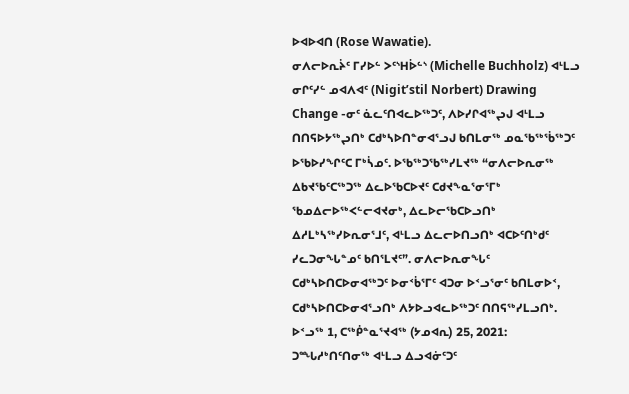ᐅᐊᐅᐊᑎ (Rose Wawatie).
ᓂᐱᓕᐅᕆᔩᑦ ᒥᓯᐅᓪ ᐳᑦᔅᕼᐆᓪᔅ (Michelle Buchholz) ᐊᒻᒪᓗ ᓂᒋᑦᓯᓪ ᓄᐊᐱᐊᑦ (Nigit’stil Norbert) Drawing Change -ᓂᑦ ᓈᓚᑦᑎᐊᓚᐅᖅᑐᑦ, ᐱᐅᓯᒋᐊᖅᖢᒍ ᐊᒻᒪᓗ ᑎᑎᕋᐅᔭᖅᖢᑎᒃ ᑕᑯᒃᓴᐅᑎᓐᓂᐊᕐᓗᒍ ᑲᑎᒪᓂᖅ ᓄᓇᖃᖅᖄᖅᑐᑦ ᐅᖃᐅᓯᖏᑦᑕ ᒥᒃᓵᓄᑦ. ᐅᖃᖅᑐᖃᖅᓯᒪᔪᖅ “ᓂᐱᓕᐅᕆᓂᖅ ᐃᑲᔪᖃᑦᑕᖅᑐᖅ ᐃᓚᐅᖃᑕᐅᔪᑦ ᑕᑯᔪᖕᓇᕐᓂᕐᒥᒃ ᖃᓄᐃᓕᐅᖅᐸᓪᓕᐊᔪᓂᒃ, ᐃᓚᐅᓕᖃᑕᐅᓗᑎᒃ ᐃᓱᒪᒃᓴᖅᓯᐅᕆᓂᕐᒧᑦ, ᐊᒻᒪᓗ ᐃᓚᓕᐅᑎᓗᑎᒃ ᐊᑕᐅᑦᑎᒃᑯᑦ ᓯᓚᑐᓂᖓᓐᓄᑦ ᑲᑎᕐᒪᔪᑦ”. ᓂᐱᓕᐅᕆᓂᖓᑦ ᑕᑯᒃᓴᐅᑎᑕᐅᓂᐊᖅᑐᑦ ᐅᓂᑉᑳᕐᒥᑦ ᐊᑐᓂ ᐅᑉᓗᕐᓂᑦ ᑲᑎᒪᓂᐅᑉ, ᑕᑯᒃᓴᐅᑎᑕᐅᓂᐊᕐᓗᑎᒃ ᐱᔭᐅᓗᐊᓚᐅᖅᑐᑦ ᑎᑎᕋᖅᓯᒪᓗᑎᒃ.
ᐅᑉᓗᖅ 1, ᑕᖅᑮᓐᓇᕐᔪᐊᖅ (ᔭᓄᐊᕆ) 25, 2021: ᑐᙵᓱᒃᑎᑦᑎᓂᖅ ᐊᒻᒪᓗ ᐃᓗᐊᓃᑦᑐᑦ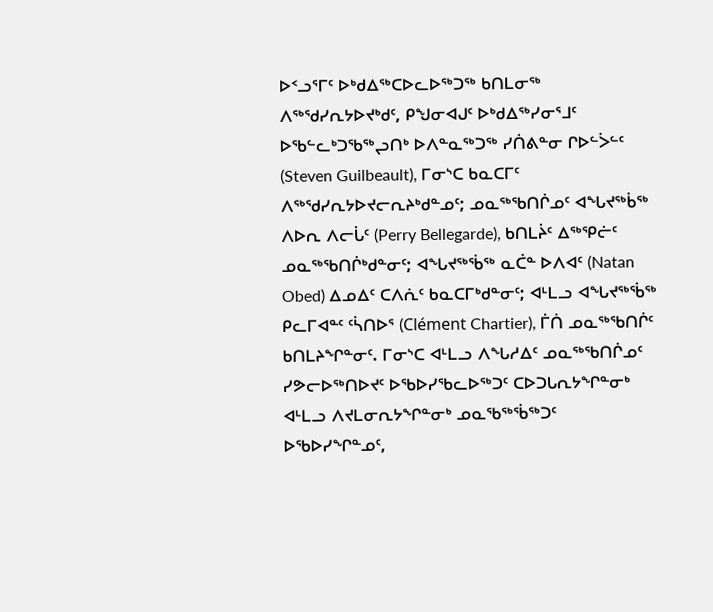ᐅᑉᓗᕐᒥᑦ ᐅᒃᑯᐃᖅᑕᐅᓚᐅᖅᑐᖅ ᑲᑎᒪᓂᖅ ᐱᖅᖁᓯᕆᔭᐅᔪᒃᑯᑦ, ᑭᖑᓂᐊᒍᑦ ᐅᒃᑯᐃᖅᓯᓂᕐᒧᑦ ᐅᖃᓪᓚᒃᑐᖃᖅᖢᑎᒃ ᐅᐱᓐᓇᖅᑐᖅ ᓯᑏᕕᓐᓂ ᒋᐅᓪᐴᓪᑦ (Steven Guilbeault), ᒥᓂᔅᑕ ᑲᓇᑕᒥᑦ ᐱᖅᖁᓯᕆᔭᐅᔪᓕᕆᔨᒃᑯᓐᓄᑦ; ᓄᓇᖅᖃᑎᒌᓄᑦ ᐊᖓᔪᖅᑳᖅ ᐱᐅᕆ ᐱᓕᒑᑦ (Perry Bellegarde), ᑲᑎᒪᔩᑦ ᐃᖅᕿᓖᑦ ᓄᓇᖅᖃᑎᒌᒃᑯᓐᓂᑦ; ᐊᖓᔪᖅᖄᖅ ᓇᑖᓐ ᐅᐱᐊᑦ (Natan Obed) ᐃᓄᐃᑦ ᑕᐱᕇᑦ ᑲᓇᑕᒥᒃᑯᓐᓂᑦ; ᐊᒻᒪᓗ ᐊᖓᔪᖅᖄᖅ ᑭᓚᒥᐊᓐᑦ ᑦᓵᑎᐅᕐ (Clément Chartier), ᒦᑏ ᓄᓇᖅᖃᑎᒌᑦ ᑲᑎᒪᔨᖏᓐᓂᑦ. ᒥᓂᔅᑕ ᐊᒻᒪᓗ ᐱᖓᓱᐃᑦ ᓄᓇᖅᖃᑎᒌᓄᑦ ᓯᕗᓕᐅᖅᑎᐅᔪᑦ ᐅᖃᐅᓯᖃᓚᐅᖅᑐᑦ ᑕᐅᑐᒐᕆᔭᖏᓐᓂᒃ ᐊᒻᒪᓗ ᐱᔪᒪᓂᕆᔭᖏᓐᓂᒃ ᓄᓇᖃᖅᖄᖅᑐᑦ ᐅᖃᐅᓯᖏᓐᓄᑦ,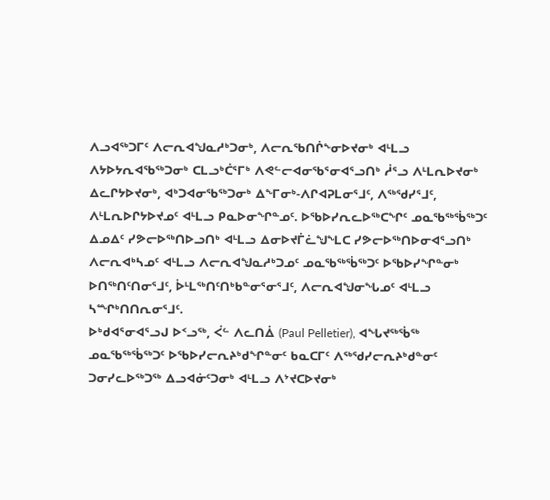ᐱᓗᐊᖅᑐᒥᑦ ᐱᓕᕆᐊᖑᓇᓱᒃᑐᓂᒃ, ᐱᓕᕆᖃᑎᒌᖕᓂᐅᔪᓂᒃ ᐊᒻᒪᓗ ᐱᔭᐅᔭᕆᐊᖃᖅᑐᓂᒃ ᑕᒪᓗᒃᑖᕐᒥᒃ ᐱᕙᓪᓕᐊᓂᖃᕐᓂᐊᕐᓗᑎᒃ ᓲᕐᓗ ᐱᒻᒪᕆᐅᔪᓂᒃ ᐃᓚᒋᔭᐅᔪᓂᒃ, ᐊᒃᑐᐊᓂᖃᖅᑐᓂᒃ ᐃᖕᒥᓂᒃ-ᐱᒋᐊᕈᒪᓂᕐᒧᑦ, ᐱᖅᖁᓯᕐᒧᑦ, ᐱᒻᒪᕆᐅᒋᔭᐅᔪᓄᑦ ᐊᒻᒪᓗ ᑭᓇᐅᓂᖏᓐᓄᑦ. ᐅᖃᐅᓯᕆᓚᐅᖅᑕᖏᑦ ᓄᓇᖃᖅᖄᖅᑐᑦ ᐃᓄᐃᑦ ᓯᕗᓕᐅᖅᑎᐅᓗᑎᒃ ᐊᒻᒪᓗ ᐃᓂᐅᔪᒦᓛᖑᖕᒪᑕ ᓯᕗᓕᐅᖅᑎᐅᓂᐊᕐᓗᑎᒃ ᐱᓕᕆᐊᒃᓴᓄᑦ ᐊᒻᒪᓗ ᐱᓕᕆᐊᖑᓇᓱᒃᑐᓄᑦ ᓄᓇᖃᖅᖄᖅᑐᑦ ᐅᖃᐅᓯᖏᓐᓂᒃ ᐅᑎᖅᑎᑦᑎᓂᕐᒧᑦ, ᐆᒻᒪᖅᑎᑦᑎᒃᑲᓐᓂᕐᓂᕐᒧᑦ, ᐱᓕᕆᐊᖑᓂᖓᓄᑦ ᐊᒻᒪᓗ ᓴᙱᒃᑎᑎᕆᓂᕐᒧᑦ.
ᐅᒃᑯᐊᕐᓂᐊᕐᓗᒍ ᐅᑉᓗᖅ, ᐹᓪ ᐱᓚᑎᐄ (Paul Pelletier), ᐊᖓᔪᖅᖄᖅ ᓄᓇᖃᖅᖄᖅᑐᑦ ᐅᖃᐅᓯᓕᕆᔨᒃᑯᖏᓐᓂᑦ ᑲᓇᑕᒥᑦ ᐱᖅᖁᓯᓕᕆᔨᒃᑯᓐᓂᑦ ᑐᓂᓯᓚᐅᖅᑐᖅ ᐃᓗᐊᓃᑦᑐᓂᒃ ᐊᒻᒪᓗ ᐱᔾᔪᑕᐅᔪᓂᒃ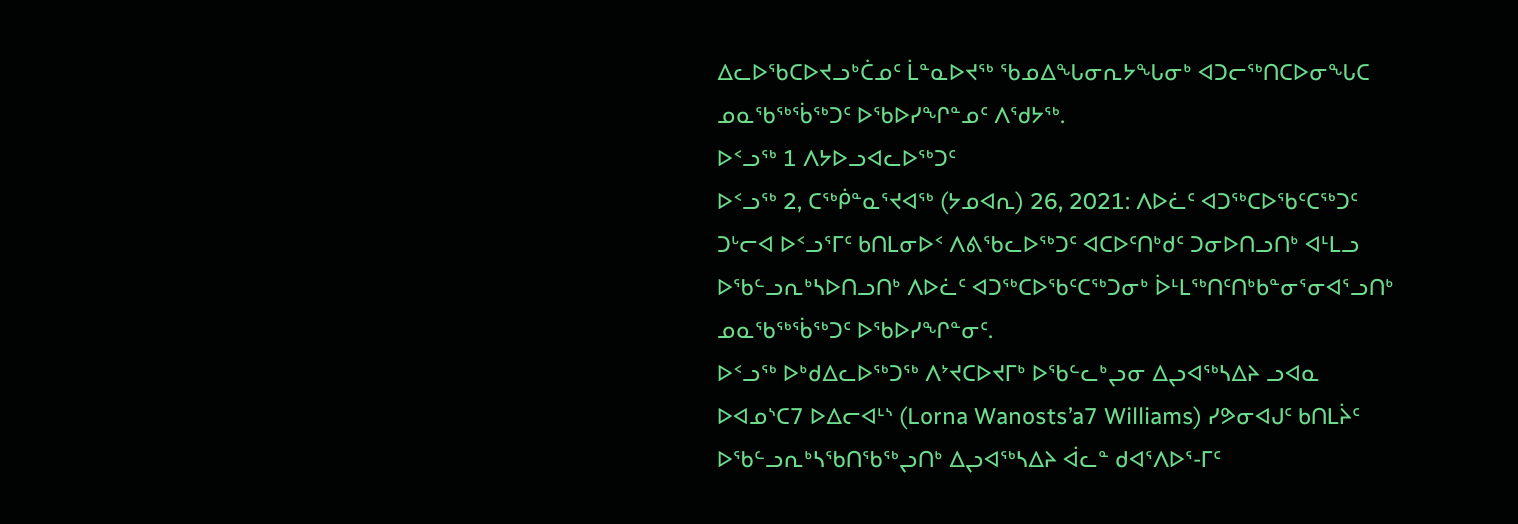ᐃᓚᐅᖃᑕᐅᔪᓗᒃᑖᓄᑦ ᒫᓐᓇᐅᔪᖅ ᖃᓄᐃᖓᓂᕆᔭᖓᓂᒃ ᐊᑐᓕᖅᑎᑕᐅᓂᖓᑕ ᓄᓇᖃᖅᖄᖅᑐᑦ ᐅᖃᐅᓯᖏᓐᓄᑦ ᐱᖁᔭᖅ.
ᐅᑉᓗᖅ 1 ᐱᔭᐅᓗᐊᓚᐅᖅᑐᑦ
ᐅᑉᓗᖅ 2, ᑕᖅᑮᓐᓇᕐᔪᐊᖅ (ᔭᓄᐊᕆ) 26, 2021: ᐱᐅᓛᑦ ᐊᑐᖅᑕᐅᖃᑦᑕᖅᑐᑦ
ᑐᒡᓕᐊ ᐅᑉᓗᕐᒥᑦ ᑲᑎᒪᓂᐅᑉ ᐱᕕᖃᓚᐅᖅᑐᑦ ᐊᑕᐅᑦᑎᒃᑯᑦ ᑐᓂᐅᑎᓗᑎᒃ ᐊᒻᒪᓗ ᐅᖃᓪᓗᕆᒃᓴᐅᑎᓗᑎᒃ ᐱᐅᓛᑦ ᐊᑐᖅᑕᐅᖃᑦᑕᖅᑐᓂᒃ ᐆᒻᒪᖅᑎᑦᑎᒃᑲᓐᓂᕐᓂᐊᕐᓗᑎᒃ ᓄᓇᖃᖅᖄᖅᑐᑦ ᐅᖃᐅᓯᖏᓐᓂᑦ.
ᐅᑉᓗᖅ ᐅᒃᑯᐃᓚᐅᖅᑐᖅ ᐱᔾᔪᑕᐅᔪᒥᒃ ᐅᖃᓪᓚᒃᖢᓂ ᐃᖢᐊᖅᓴᐃᔨ ᓗᐊᓇ ᐅᐊᓄᔅᑕ7 ᐅᐃᓕᐊᒻᔅ (Lorna Wanosts’a7 Williams) ᓯᕗᓂᐊᒍᑦ ᑲᑎᒪᔩᑦ ᐅᖃᓪᓗᕆᒃᓴᖃᑎᖃᖅᖢᑎᒃ ᐃᖢᐊᖅᓴᐃᔨ ᐋᓚᓐ ᑯᐊᕐᐱᐅᕐ-ᒥᑦ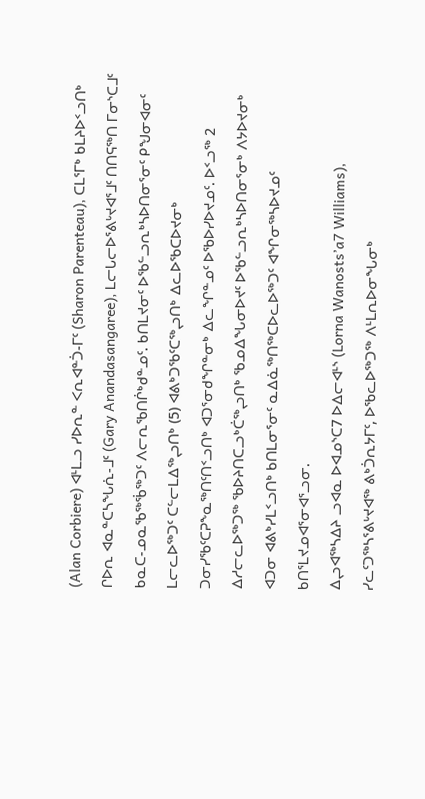(Alan Corbiere) ᐊᒻᒪᓗ ᓯᐅᕆᓐ ᐸᕆᐊᓐᑑ-ᒥᑦ (Sharon Parenteau), ᑕᒪᕐᒥᒃ ᑲᒪᔨᐅᑉᓗᑎᒃ ᒋᐅᕆ ᐊᓇᓐᑕᓴᖓᕇ-ᒧᑦ (Gary Anandasangaree), ᒪᓕᒐᓕᐅᕐᕕᒡᔪᐊᕐᒧᑦ ᑎᑎᕋᖅᑎ ᒥᓂᔅᑕᒧᑦ ᑲᓇᑕ-ᓄᓇᖃᖅᖄᖅᑐᑦ ᐱᓕᕆᖃᑎᒌᒃᑯᓐᓄᑦ. ᑲᑎᒪᔪᓂᑦ ᐅᖃᓪᓗᕆᒃᓴᐅᑎᓂᕐᓂᑦ ᑭᖑᓂᐊᓂᑦ ᒪᓕᓚᐅᖅᑐᑦ ᑕᓪᓕᒪᐃᖅᖢᑎᒃ (5) ᐊᕕᒃᑐᖃᑦᑕᖅᖢᑎᒃ ᐃᓚᐅᖃᑕᐅᔪᓂᒃ ᑐᓂᓯᖃᑦᑕᕈᖕᓇᖅᑎᑦᑎᑉᓗᑎᒃ ᐊᑐᕐᓂᑯᖏᓐᓂᒃ ᐃᓚᖏᓐᓄᑦ ᐅᖃᐅᓯᐅᔪᓄᑦ. ᐅᑉᓗᖅ 2 ᐃᓱᓕᓚᐅᖅᑐᖅ ᖃᐅᔨᑎᑕᓗᒃᑖᖅᖢᑎᒃ ᖃᓄᐃᖓᓂᐅᔪᑦ ᐅᖃᓪᓗᕆᒃᓴᐅᑎᓂᕐᓂᒃ ᐱᔭᐅᔪᓂᒃ ᐊᑐᓂ ᐊᕕᒃᓯᒪᑉᓗᑎᒃ ᑲᑎᒪᓂᕐᓂᑦ ᓇᐃᓈᖅᑎᖅᑕᐅᓚᐅᖅᑐᑦ ᐊᖏᓂᖅᓴᐅᔪᓄᑦ ᑲᑎᕐᒪᔪᓄᐊᕐᓂᐊᕐᓗᓂ.
ᐃᖢᐊᖅᓴᐃᔨ ᓗᐊᓇ ᐅᐊᓄᔅᑕ7 ᐅᐃᓕᐊᒻᔅ (Lorna Wanosts’a7 Williams), ᓯᓚᑦᑐᖅᓴᕐᕕᒡᔪᐊᖅ ᕕᒃᑑᕆᔭᒥᑦ, ᐅᖃᓚᐅᖅᑐᖅ ᐱᒻᒪᕆᐅᓂᖓᓂᒃ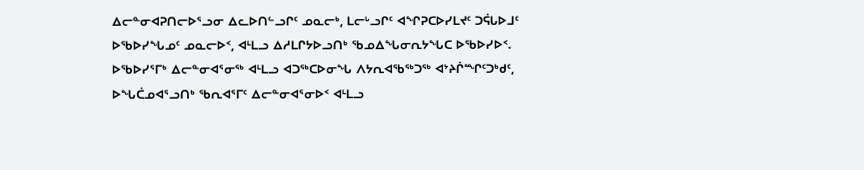ᐃᓕᓐᓂᐊᕈᑎᓕᐅᕐᓗᓂ ᐃᓚᐅᑎᓪᓗᒋᑦ ᓄᓇᓕᒃ, ᒪᓕᒡᓗᒋᑦ ᐊᖏᕈᑕᐅᓯᒪᔪᑦ ᑐᕌᒐᐅᒧᑦ ᐅᖃᐅᓯᖓᓄᑦ ᓄᓇᓕᐅᑉ, ᐊᒻᒪᓗ ᐃᓱᒪᒋᔭᐅᓗᑎᒃ ᖃᓄᐃᖓᓂᕆᔭᖓᑕ ᐅᖃᐅᓯᐅᑉ. ᐅᖃᐅᓯᕐᒥᒃ ᐃᓕᓐᓂᐊᕐᓂᖅ ᐊᒻᒪᓗ ᐊᑐᖅᑕᐅᓂᖓ ᐱᔭᕆᐊᖃᖅᑐᖅ ᐊᔾᔨᒌᙱᑦᑐᒃᑯᑦ, ᐅᖓᑖᓄᐊᕐᓗᑎᒃ ᖃᕆᐊᕐᒥᑦ ᐃᓕᓐᓂᐊᕐᓂᐅᑉ ᐊᒻᒪᓗ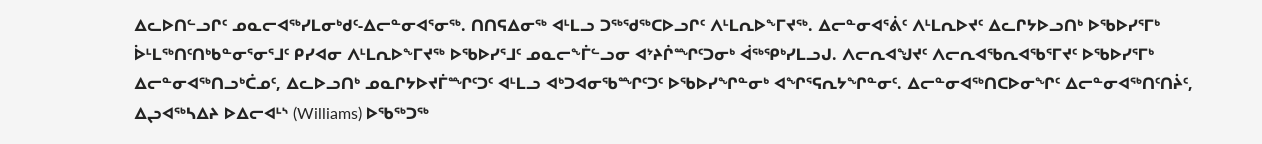ᐃᓚᐅᑎᓪᓗᒋᑦ ᓄᓇᓕᐊᖅᓯᒪᓂᒃᑯᑦ-ᐃᓕᓐᓂᐊᕐᓂᖅ. ᑎᑎᕋᐃᓂᖅ ᐊᒻᒪᓗ ᑐᖅᖁᖅᑕᐅᓗᒋᑦ ᐱᒻᒪᕆᐅᖕᒥᔪᖅ. ᐃᓕᓐᓂᐊᕐᕖᑦ ᐱᒻᒪᕆᐅᔪᑦ ᐃᓚᒋᔭᐅᓗᑎᒃ ᐅᖃᐅᓯᕐᒥᒃ ᐆᒻᒪᖅᑎᑦᑎᒃᑲᓐᓂᕐᓂᕐᒧᑦ ᑭᓯᐊᓂ ᐱᒻᒪᕆᐅᖕᒥᔪᖅ ᐅᖃᐅᓯᕐᒧᑦ ᓄᓇᓕᖕᒦᓪᓗᓂ ᐊᔾᔨᒌᙱᑦᑐᓂᒃ ᐋᖅᕿᒃᓯᒪᓗᒍ. ᐱᓕᕆᐊᖑᔪᑦ ᐱᓕᕆᐊᖃᕆᐊᖃᕐᒥᔪᑦ ᐅᖃᐅᓯᕐᒥᒃ ᐃᓕᓐᓂᐊᖅᑎᓗᒃᑖᓄᑦ, ᐃᓚᐅᓗᑎᒃ ᓄᓇᒋᔭᐅᔪᒦᙱᑦᑐᑦ ᐊᒻᒪᓗ ᐊᒃᑐᐊᓂᖃᙱᑦᑐᑦ ᐅᖃᐅᓯᖏᓐᓂᒃ ᐊᖏᕐᕋᕆᔭᖏᓐᓂᑦ. ᐃᓕᓐᓂᐊᖅᑎᑕᐅᓂᖏᑦ ᐃᓕᓐᓂᐊᖅᑎᑦᑎᔩᑦ, ᐃᖢᐊᖅᓴᐃᔨ ᐅᐃᓕᐊᒻᔅ (Williams) ᐅᖃᖅᑐᖅ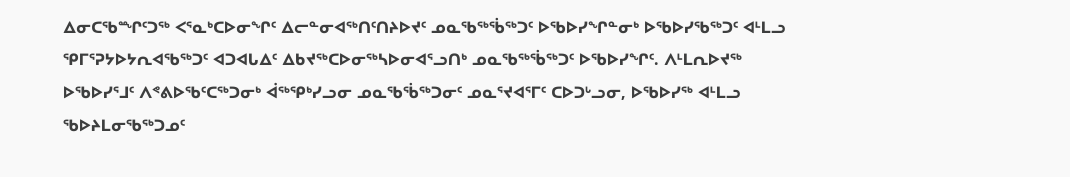ᐃᓂᑕᖃᙱᑦᑐᖅ ᐸᕐᓇᒃᑕᐅᓂᖏᑦ ᐃᓕᓐᓂᐊᖅᑎᑦᑎᔨᐅᔪᑦ ᓄᓇᖃᖅᖄᖅᑐᑦ ᐅᖃᐅᓯᖏᓐᓂᒃ ᐅᖃᐅᓯᖃᖅᑐᑦ ᐊᒻᒪᓗ ᕿᒥᕐᕈᔭᐅᔭᕆᐊᖃᖅᑐᑦ ᐊᑐᐊᒐᐃᑦ ᐃᑲᔪᖅᑕᐅᓂᖅᓴᐅᓂᐊᕐᓗᑎᒃ ᓄᓇᖃᖅᖄᖅᑐᑦ ᐅᖃᐅᓯᖏᑦ. ᐱᒻᒪᕆᐅᔪᖅ ᐅᖃᐅᓯᕐᒧᑦ ᐱᕝᕕᐅᖃᑦᑕᖅᑐᓂᒃ ᐋᖅᕿᒃᓯᓗᓂ ᓄᓇᖃᖄᖅᑐᓂᑦ ᓄᓇᕐᔪᐊᕐᒥᑦ ᑕᐅᑐᒡᓗᓂ, ᐅᖃᐅᓯᖅ ᐊᒻᒪᓗ ᖃᐅᔨᒪᓂᖃᖅᑐᓄᑦ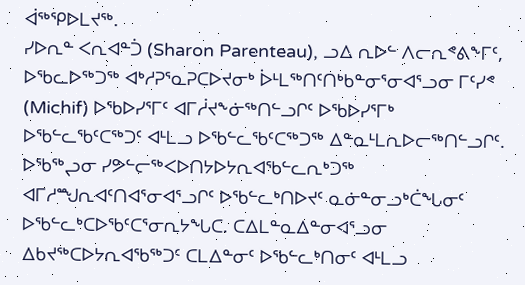ᐋᖅᕿᐅᒪᔪᖅ.
ᓯᐅᕆᓐ ᐸᕆᐊᓐᑑ (Sharon Parenteau), ᓗᐃ ᕆᐅᓪ ᐱᓕᕆᕝᕕᖕᒥᑦ, ᐅᖃᓚᐅᖅᑐᖅ ᐊᒃᓱᕈᕐᓇᕈᑕᐅᔪᓂᒃ ᐆᒻᒪᖅᑎᑦᑎᒃᑲᓐᓂᕐᓂᐊᕐᓗᓂ ᒥᑦᓯᕝ (Michif) ᐅᖃᐅᓯᕐᒥᑦ ᐊᒥᓲᔪᖕᓃᖅᑎᓪᓗᒋᑦ ᐅᖃᐅᓯᕐᒥᒃ ᐅᖃᓪᓚᖃᑦᑕᖅᑐᑦ ᐊᒻᒪᓗ ᐅᖃᓪᓚᖃᑦᑕᖅᑐᖅ ᐃᓐᓇᒻᒪᕆᐅᓕᖅᑎᓪᓗᒋᑦ. ᐅᖃᖅᖢᓂ ᓯᕗᓪᓕᖅᐸᐅᑎᔭᐅᔭᕆᐊᖃᓪᓚᕆᒃᑐᖅ ᐊᒥᓱᙳᕆᐊᑦᑎᐊᕐᓂᐊᕐᓗᒋᑦ ᐅᖃᓪᓚᒃᑎᐅᔪᑦ ᓇᓃᓐᓂᓗᒃᑖᖓᓂᑦ ᐅᖃᓪᓚᒃᑕᐅᖃᑦᑕᕐᓂᕆᔭᖓᑕ. ᑕᐃᒪᓐᓇᐃᓐᓂᐊᕐᓗᓂ ᐃᑲᔪᖅᑕᐅᔭᕆᐊᖃᖅᑐᑦ ᑕᒪᐃᓐᓂᑦ ᐅᖃᓪᓚᒃᑎᓂᑦ ᐊᒻᒪᓗ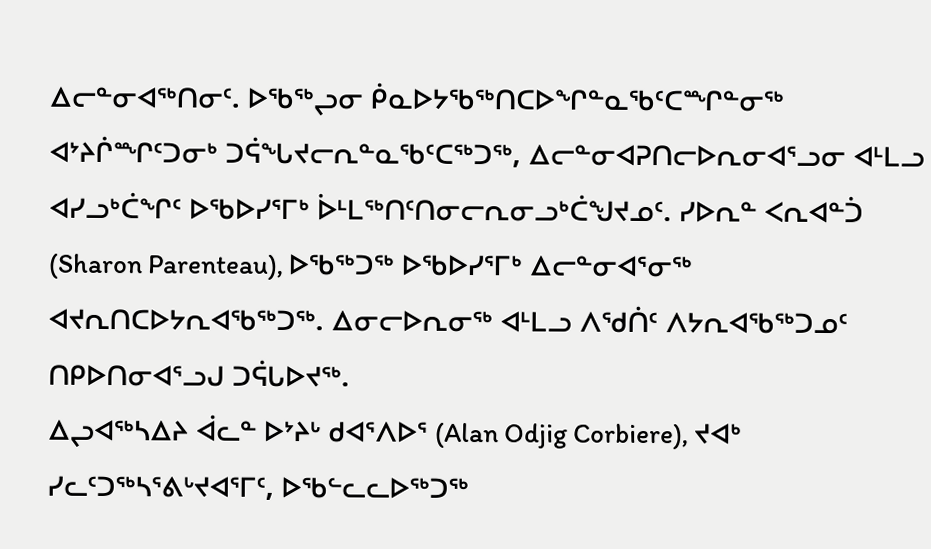ᐃᓕᓐᓂᐊᖅᑎᓂᑦ. ᐅᖃᖅᖢᓂ ᑮᓇᐅᔭᖃᖅᑎᑕᐅᖏᓐᓇᖃᑦᑕᙱᓐᓂᖅ ᐊᔾᔨᒌᙱᑦᑐᓂᒃ ᑐᕌᖓᔪᓕᕆᓐᓇᖃᑦᑕᖅᑐᖅ, ᐃᓕᓐᓂᐊᕈᑎᓕᐅᕆᓂᐊᕐᓗᓂ ᐊᒻᒪᓗ ᐊᓯᓗᒃᑖᖏᑦ ᐅᖃᐅᓯᕐᒥᒃ ᐆᒻᒪᖅᑎᑦᑎᓂᓕᕆᓂᓗᒃᑖᖑᔪᓄᑦ. ᓯᐅᕆᓐ ᐸᕆᐊᓐᑑ (Sharon Parenteau), ᐅᖃᖅᑐᖅ ᐅᖃᐅᓯᕐᒥᒃ ᐃᓕᓐᓂᐊᕐᓂᖅ ᐊᔪᕆᑎᑕᐅᔭᕆᐊᖃᖅᑐᖅ. ᐃᓂᓕᐅᕆᓂᖅ ᐊᒻᒪᓗ ᐱᖁᑏᑦ ᐱᔭᕆᐊᖃᖅᑐᓄᑦ ᑎᑭᐅᑎᓂᐊᕐᓗᒍ ᑐᕌᒐᐅᔪᖅ.
ᐃᖢᐊᖅᓴᐃᔨ ᐋᓚᓐ ᐅᔾᔨᒡ ᑯᐊᕐᐱᐅᕐ (Alan Odjig Corbiere), ᔪᐊᒃ ᓯᓚᑦᑐᖅᓴᕐᕕᒡᔪᐊᕐᒥᑦ, ᐅᖃᓪᓚᓚᐅᖅᑐᖅ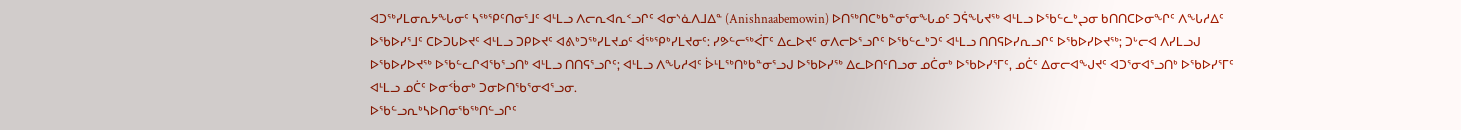ᐊᑐᖅᓯᒪᓂᕆᔭᖓᓂᑦ ᓴᖅᕿᑦᑎᓂᕐᒧᑦ ᐊᒻᒪᓗ ᐱᓕᕆᐊᕆᑉᓗᒋᑦ ᐊᓂᔅᓈᐱᒧᐃᓐ (Anishnaabemowin) ᐅᑎᖅᑎᑕᒃᑲᓐᓂᕐᓂᖓᓄᑦ ᑐᕌᖓᔪᖅ ᐊᒻᒪᓗ ᐅᖃᓪᓚᒃᖢᓂ ᑲᑎᑎᑕᐅᓂᖏᑦ ᐱᖓᓱᐃᑦ ᐅᖃᐅᓯᕐᒧᑦ ᑕᐅᑐᒐᐅᔪᑦ ᐊᒻᒪᓗ ᑐᑭᐅᔪᑦ ᐊᕕᒃᑐᖅᓯᒪᔪᓄᑦ ᐋᖅᕿᒃᓯᒪᔪᓂᑦ: ᓯᕗᓪᓕᖅᐹᒥᑦ ᐃᓚᐅᔪᑦ ᓂᐱᓕᐅᕐᓗᒋᑦ ᐅᖃᓪᓚᒃᑐᑦ ᐊᒻᒪᓗ ᑎᑎᕋᐅᓯᕆᓗᒋᑦ ᐅᖃᐅᓯᐅᔪᖅ; ᑐᒡᓕᐊ ᐱᓯᒪᓗᒍ ᐅᖃᐅᓯᐅᔪᖅ ᐅᖃᓪᓚᒋᐊᖃᕐᓗᑎᒃ ᐊᒻᒪᓗ ᑎᑎᕋᕐᓗᒋᑦ; ᐊᒻᒪᓗ ᐱᖓᓱᐊᑦ ᐆᒻᒪᖅᑎᒃᑲᓐᓂᕐᓗᒍ ᐅᖃᐅᓯᖅ ᐃᓚᐅᑎᑦᑎᓗᓂ ᓄᑖᓂᒃ ᐅᖃᐅᓯᕐᒥᑦ, ᓄᑖᑦ ᐃᓂᓕᐊᖑᔪᑦ ᐊᑐᕐᓂᐊᕐᓗᑎᒃ ᐅᖃᐅᓯᕐᒥᑦ ᐊᒻᒪᓗ ᓄᑖᑦ ᐅᓂᑉᑳᓂᒃ ᑐᓂᐅᑎᖃᕐᓂᐊᕐᓗᓂ.
ᐅᖃᓪᓗᕆᒃᓴᐅᑎᓂᖃᖅᑎᓪᓗᒋᑦ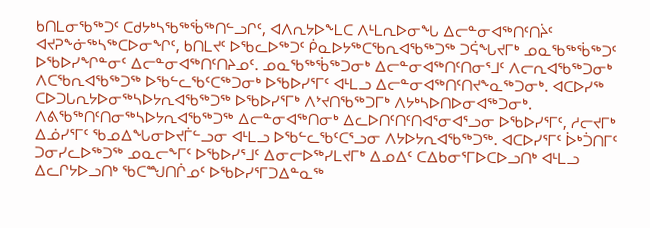ᑲᑎᒪᓂᖃᖅᑐᑦ ᑕᑯᔭᒃᓴᖃᖅᖄᖅᑎᓪᓗᒋᑦ, ᐊᐱᕆᔭᐅᖕᒪᑕ ᐱᒻᒪᕆᐅᓂᖓ ᐃᓕᓐᓂᐊᖅᑎᑦᑎᔩᑦ ᐊᔪᕈᖕᓃᖅᓴᖅᑕᐅᓂᖏᑦ, ᑲᑎᒪᔪᑦ ᐅᖃᓚᐅᖅᑐᑦ ᑮᓇᐅᔭᖅᑕᖃᕆᐊᖃᖅᑐᖅ ᑐᕌᖓᔪᒥᒃ ᓄᓇᖃᖅᖄᖅᑐᑦ ᐅᖃᐅᓯᖏᓐᓂᑦ ᐃᓕᓐᓂᐊᖅᑎᑦᑎᔨᓄᑦ. ᓄᓇᖃᖅᖄᖅᑐᓂᒃ ᐃᓕᓐᓂᐊᖅᑎᑦᑎᓂᕐᒧᑦ ᐱᓕᕆᐊᖃᖅᑐᓂᒃ ᐱᑕᖃᕆᐊᖃᖅᑐᖅ ᐅᖃᓪᓚᖃᑦᑕᖅᑐᓂᒃ ᐅᖃᐅᓯᕐᒥᑦ ᐊᒻᒪᓗ ᐃᓕᓐᓂᐊᖅᑎᑦᑎᔪᖕᓇᖅᑐᓂᒃ. ᐊᑕᐅᓯᖅ ᑕᐅᑐᒐᕆᔭᐅᓂᖅᓴᐅᔭᕆᐊᖃᖅᑐᖅ ᐅᖃᐅᓯᕐᒥᒃ ᐱᔾᔪᑎᖃᖅᑐᒥᒃ ᐱᔭᒃᓴᐅᑎᐅᓂᐊᖅᑐᓂᒃ. ᐱᕕᖃᖅᑎᑦᑎᓂᖅᓴᐅᔭᕆᐊᖃᖅᑐᖅ ᐃᓕᓐᓂᐊᖅᑎᓂᒃ ᐃᓚᐅᑎᑦᑎᑦᑎᐊᕐᓂᐊᕐᓗᓂ ᐅᖃᐅᓯᕐᒥᑦ, ᓱᓕᔪᒥᒃ ᐃᓅᓯᕐᒥᑦ ᖃᓄᐃᖓᓂᐅᔪᒦᓪᓗᓂ ᐊᒻᒪᓗ ᐅᖃᓪᓚᖃᑦᑕᕐᓗᓂ ᐱᔭᐅᔭᕆᐊᖃᖅᑐᖅ. ᐊᑕᐅᓯᕐᒥᑦ ᐆᒃᑑᑎᒥᑦ ᑐᓂᓯᓚᐅᖅᑐᖅ ᓄᓇᓕᖕᒥᑦ ᐅᖃᐅᓯᕐᒧᑦ ᐃᓂᓕᐅᖅᓯᒪᔪᒥᒃ ᐃᓄᐃᑦ ᑕᐃᑲᓂᕐᒥᐅᑕᐅᓗᑎᒃ ᐊᒻᒪᓗ ᐃᓚᒋᔭᐅᓗᑎᒃ ᖃᑕᙳᑎᒌᓄᑦ ᐅᖃᐅᓯᕐᒥᑐᐃᓐᓇᖅ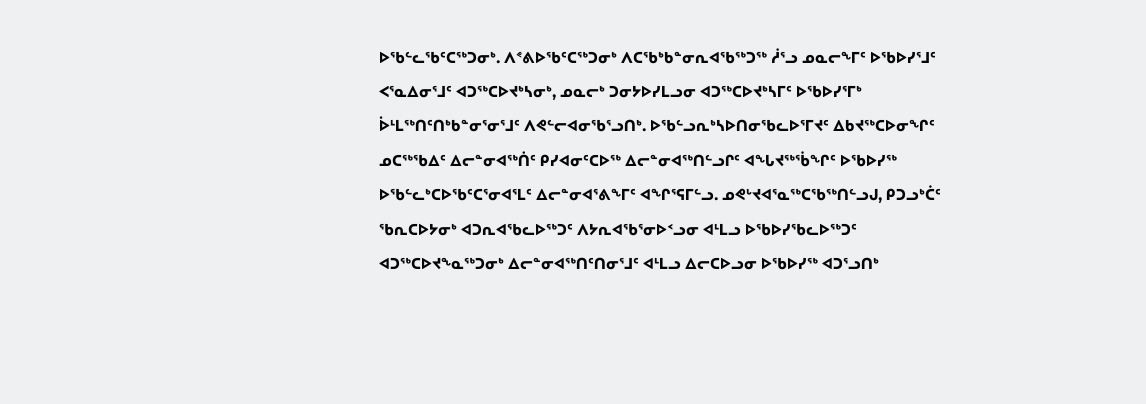ᐅᖃᓪᓚᖃᑦᑕᖅᑐᓂᒃ. ᐱᕝᕕᐅᖃᑦᑕᖅᑐᓂᒃ ᐱᑕᖃᒃᑲᓐᓂᕆᐊᖃᖅᑐᖅ ᓲᕐᓗ ᓄᓇᓕᖕᒥᑦ ᐅᖃᐅᓯᕐᒧᑦ ᐸᕐᓇᐃᓂᕐᒧᑦ ᐊᑐᖅᑕᐅᔪᒃᓴᓂᒃ, ᓄᓇᓕᒃ ᑐᓂᔭᐅᓯᒪᓗᓂ ᐊᑐᖅᑕᐅᔪᒃᓴᒥᑦ ᐅᖃᐅᓯᕐᒥᒃ ᐆᒻᒪᖅᑎᑦᑎᒃᑲᓐᓂᕐᓂᕐᒧᑦ ᐱᕙᓪᓕᐊᓂᖃᕐᓗᑎᒃ. ᐅᖃᓪᓗᕆᒃᓴᐅᑎᓂᖃᓚᐅᕐᒥᔪᑦ ᐃᑲᔪᖅᑕᐅᓂᖏᑦ ᓄᑕᖅᖃᐃᑦ ᐃᓕᓐᓂᐊᖅᑏᑦ ᑭᓯᐊᓂᑦᑕᐅᖅ ᐃᓕᓐᓂᐊᖅᑎᓪᓗᒋᑦ ᐊᖓᔪᖅᖄᖏᑦ ᐅᖃᐅᓯᖅ ᐅᖃᓪᓚᒃᑕᐅᖃᑦᑕᕐᓂᐊᕐᒪᑦ ᐃᓕᓐᓂᐊᕐᕕᖕᒥᑦ ᐊᖏᕐᕋᒥᓪᓗ. ᓄᕙᒡᔪᐊᕐᓇᖅᑕᖃᖅᑎᓪᓗᒍ, ᑭᑐᓗᒃᑖᑦ ᖃᕆᑕᐅᔭᓂᒃ ᐊᑐᕆᐊᖃᓚᐅᖅᑐᑦ ᐱᔭᕆᐊᖃᕐᓂᐅᑉᓗᓂ ᐊᒻᒪᓗ ᐅᖃᐅᓯᖃᓚᐅᖅᑐᑦ ᐊᑐᖅᑕᐅᔪᖕᓇᖅᑐᓂᒃ ᐃᓕᓐᓂᐊᖅᑎᑦᑎᓂᕐᒧᑦ ᐊᒻᒪᓗ ᐃᓕᑕᐅᓗᓂ ᐅᖃᐅᓯᖅ ᐊᑐᕐᓗᑎᒃ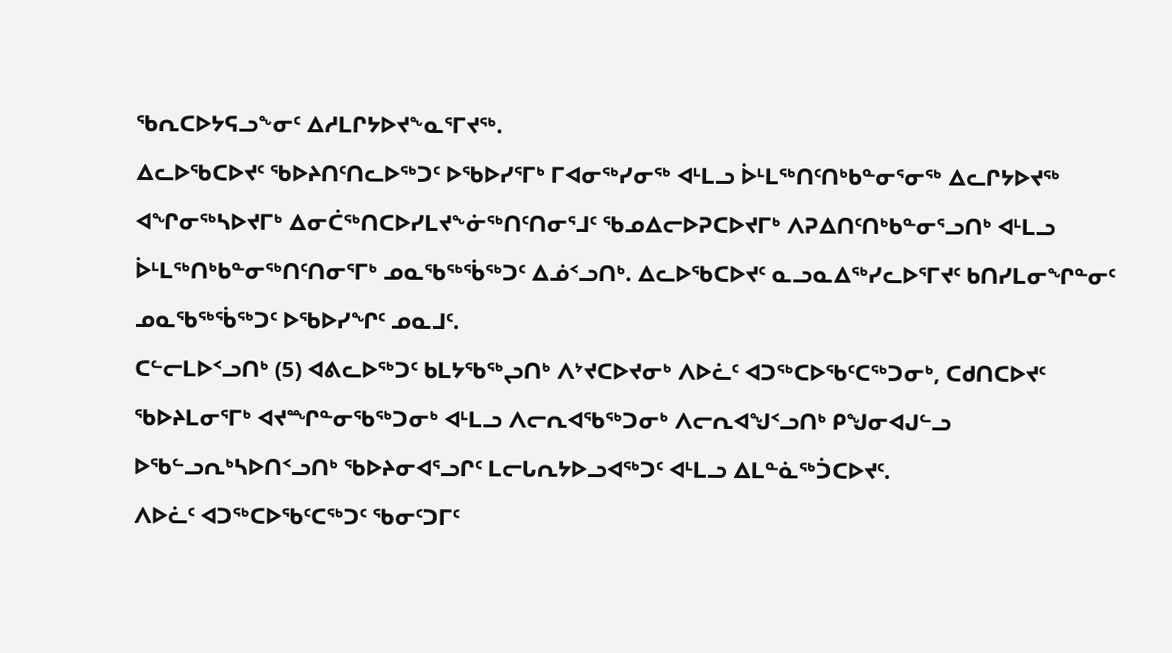ᖃᕆᑕᐅᔭᕋᓗᖕᓂᑦ ᐃᓱᒪᒋᔭᐅᔪᖕᓇᕐᒥᔪᖅ.
ᐃᓚᐅᖃᑕᐅᔪᑦ ᖃᐅᔨᑎᑦᑎᓚᐅᖅᑐᑦ ᐅᖃᐅᓯᕐᒥᒃ ᒥᐊᓂᖅᓯᓂᖅ ᐊᒻᒪᓗ ᐆᒻᒪᖅᑎᑦᑎᒃᑲᓐᓂᕐᓂᖅ ᐃᓚᒋᔭᐅᔪᖅ ᐊᖏᓂᖅᓴᐅᔪᒥᒃ ᐃᓂᑖᖅᑎᑕᐅᓯᒪᔪᖕᓃᖅᑎᑦᑎᓂᕐᒧᑦ ᖃᓄᐃᓕᐅᕈᑕᐅᔪᒥᒃ ᐱᕈᐃᑎᑦᑎᒃᑲᓐᓂᕐᓗᑎᒃ ᐊᒻᒪᓗ ᐆᒻᒪᖅᑎᒃᑲᓐᓂᖅᑎᑦᑎᓂᕐᒥᒃ ᓄᓇᖃᖅᖄᖅᑐᑦ ᐃᓅᑉᓗᑎᒃ. ᐃᓚᐅᖃᑕᐅᔪᑦ ᓇᓗᓇᐃᖅᓯᓚᐅᕐᒥᔪᑦ ᑲᑎᓯᒪᓂᖏᓐᓂᑦ ᓄᓇᖃᖅᖄᖅᑐᑦ ᐅᖃᐅᓯᖏᑦ ᓄᓇᒧᑦ.
ᑕᓪᓕᒪᐅᑉᓗᑎᒃ (5) ᐊᕕᓚᐅᖅᑐᑦ ᑲᒪᔭᖃᖅᖢᑎᒃ ᐱᔾᔪᑕᐅᔪᓂᒃ ᐱᐅᓛᑦ ᐊᑐᖅᑕᐅᖃᑦᑕᖅᑐᓂᒃ, ᑕᑯᑎᑕᐅᔪᑦ ᖃᐅᔨᒪᓂᕐᒥᒃ ᐊᔪᙱᓐᓂᖃᖅᑐᓂᒃ ᐊᒻᒪᓗ ᐱᓕᕆᐊᖃᖅᑐᓂᒃ ᐱᓕᕆᐊᖑᑉᓗᑎᒃ ᑭᖑᓂᐊᒍᓪᓗ ᐅᖃᓪᓗᕆᒃᓴᐅᑎᑉᓗᑎᒃ ᖃᐅᔨᓂᐊᕐᓗᒋᑦ ᒪᓕᒐᕆᔭᐅᓗᐊᖅᑐᑦ ᐊᒻᒪᓗ ᐃᒪᓐᓈᖅᑑᑕᐅᔪᑦ.
ᐱᐅᓛᑦ ᐊᑐᖅᑕᐅᖃᑦᑕᖅᑐᑦ ᖃᓂᑦᑐᒥᑦ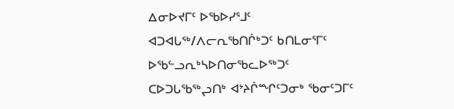ᐃᓂᐅᔪᒥᑦ ᐅᖃᐅᓯᕐᒧᑦ ᐊᑐᐊᒐᖅ/ᐱᓕᕆᖃᑎᒌᒃᑐᑦ ᑲᑎᒪᓂᕐᒥᑦ ᐅᖃᓪᓗᕆᒃᓴᐅᑎᓂᖃᓚᐅᖅᑐᑦ ᑕᐅᑐᒐᖃᖅᖢᑎᒃ ᐊᔾᔨᒌᙱᑦᑐᓂᒃ ᖃᓂᑦᑐᒥᑦ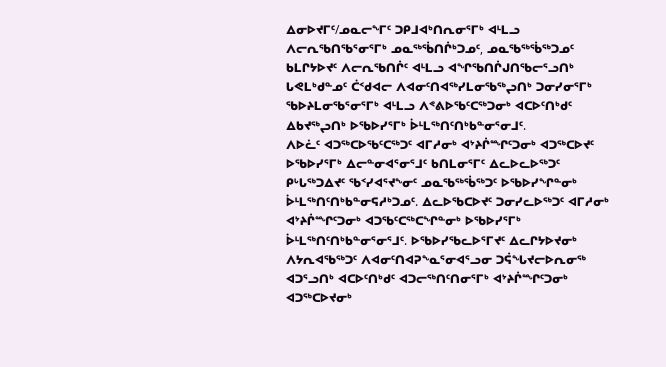ᐃᓂᐅᔪᒥᑦ/ᓄᓇᓕᖕᒥᑦ ᑐᑭᒧᐊᒃᑎᕆᓂᕐᒥᒃ ᐊᒻᒪᓗ ᐱᓕᕆᖃᑎᖃᕐᓂᕐᒥᒃ ᓄᓇᖅᖄᑎᒌᒃᑐᓄᑦ, ᓄᓇᖃᖅᖄᖅᑐᓄᑦ ᑲᒪᒋᔭᐅᔪᑦ ᐱᓕᕆᖃᑎᒌᑦ ᐊᒻᒪᓗ ᐊᖏᖃᑎᒌᒍᑎᖃᓕᕐᓗᑎᒃ ᒐᕙᒪᒃᑯᓐᓄᑦ ᑖᑉᑯᐊᓕ ᐱᐊᓂᑦᑎᐊᖅᓯᒪᓂᖃᖅᖢᑎᒃ ᑐᓂᓯᓂᕐᒥᒃ ᖃᐅᔨᒪᓂᖃᕐᓂᕐᒥᒃ ᐊᒻᒪᓗ ᐱᕝᕕᐅᖃᑦᑕᖅᑐᓂᒃ ᐊᑕᐅᑦᑎᒃᑯᑦ ᐃᑲᔪᖅᖢᑎᒃ ᐅᖃᐅᓯᕐᒥᒃ ᐆᒻᒪᖅᑎᑦᑎᒃᑲᓐᓂᕐᓂᒧᑦ.
ᐱᐅᓛᑦ ᐊᑐᖅᑕᐅᖃᑦᑕᖅᑐᑦ ᐊᒥᓱᓂᒃ ᐊᔾᔨᒌᙱᑦᑐᓂᒃ ᐊᑐᖅᑕᐅᔪᑦ ᐅᖃᐅᓯᕐᒥᒃ ᐃᓕᓐᓂᐊᕐᓂᕐᒧᑦ ᑲᑎᒪᓂᕐᒥᑦ ᐃᓚᐅᓚᐅᖅᑐᑦ ᑭᒡᒐᖅᑐᐃᔪᑦ ᖃᑉᓯᐊᕐᔪᖕᓂᑦ ᓄᓇᖃᖅᖄᖅᑐᑦ ᐅᖃᐅᓯᖏᓐᓂᒃ ᐆᒻᒪᖅᑎᑦᑎᒃᑲᓐᓂᕋᓱᒃᑐᓄᑦ. ᐃᓚᐅᖃᑕᐅᔪᑦ ᑐᓂᓯᓚᐅᖅᑐᑦ ᐊᒥᓱᓂᒃ ᐊᔾᔨᒌᙱᑦᑐᓂᒃ ᐊᑐᖃᑦᑕᖅᑕᖏᓐᓂᒃ ᐅᖃᐅᓯᕐᒥᒃ ᐆᒻᒪᖅᑎᑦᑎᒃᑲᓐᓂᕐᓂᕐᒧᑦ. ᐅᖃᐅᓯᖃᓚᐅᕐᒥᔪᑦ ᐃᓚᒋᔭᐅᔪᓂᒃ ᐱᔭᕆᐊᖃᖅᑐᑦ ᐱᐊᓂᑦᑎᐊᕈᖕᓇᕐᓂᐊᕐᓗᓂ ᑐᕌᖓᔪᓕᐅᕆᓂᖅ ᐊᑐᕐᓗᑎᒃ ᐊᑕᐅᑦᑎᒃᑯᑦ ᐊᑐᓕᖅᑎᑦᑎᓂᕐᒥᒃ ᐊᔾᔨᒌᙱᑦᑐᓂᒃ ᐊᑐᖅᑕᐅᔪᓂᒃ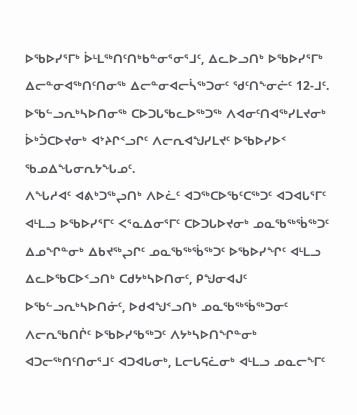ᐅᖃᐅᓯᕐᒥᒃ ᐆᒻᒪᖅᑎᑦᑎᒃᑲᓐᓂᕐᓂᕐᒧᑦ, ᐃᓚᐅᓗᑎᒃ ᐅᖃᐅᓯᕐᒥᒃ ᐃᓕᓐᓂᐊᖅᑎᑦᑎᓂᖅ ᐃᓕᓐᓂᐊᓕᓵᖅᑐᓂᑦ ᖁᑦᑎᖕᓂᓖᑦ 12-ᒧᑦ. ᐅᖃᓪᓗᕆᒃᓴᐅᑎᓂᖅ ᑕᐅᑐᒐᖃᓚᐅᖅᑐᖅ ᐱᐊᓂᑦᑎᐊᖅᓯᒪᔪᓂᒃ ᐆᒃᑑᑕᐅᔪᓂᒃ ᐊᔾᔨᒋᑉᓗᒋᑦ ᐱᓕᕆᐊᖑᓯᒪᔪᑦ ᐅᖃᐅᓯᐅᑉ ᖃᓄᐃᖓᓂᕆᔭᖓᓄᑦ.
ᐱᖓᓱᐊᑦ ᐊᕕᒃᑐᖅᖢᑎᒃ ᐱᐅᓛᑦ ᐊᑐᖅᑕᐅᖃᑦᑕᖅᑐᑦ ᐊᑐᐊᒐᕐᒥᑦ ᐊᒻᒪᓗ ᐅᖃᐅᓯᕐᒥᑦ ᐸᕐᓇᐃᓂᕐᒥᑦ ᑕᐅᑐᒐᐅᔪᓂᒃ ᓄᓇᖃᖅᖄᖅᑐᑦ ᐃᓄᖏᓐᓂᒃ ᐃᑲᔪᖅᖢᒋᑦ ᓄᓇᖃᖅᖄᖅᑐᑦ ᐅᖃᐅᓯᖏᑦ ᐊᒻᒪᓗ ᐃᓚᐅᖃᑕᐅᑉᓗᑎᒃ ᑕᑯᔭᒃᓴᐅᑎᓂᑦ, ᑭᖑᓂᐊᒍᑦ ᐅᖃᓪᓗᕆᒃᓴᐅᑎᓃᑦ, ᐅᑯᐊᖑᑉᓗᑎᒃ ᓄᓇᖃᖅᖄᖅᑐᓂᑦ ᐱᓕᕆᖃᑎᒌᑦ ᐅᖃᐅᓯᖃᖅᑐᑦ ᐱᔭᒃᓴᐅᑎᖏᓐᓂᒃ ᐊᑐᓕᖅᑎᑦᑎᓂᕐᒧᑦ ᐊᑐᐊᒐᓂᒃ, ᒪᓕᒐᕋᓛᓂᒃ ᐊᒻᒪᓗ ᓄᓇᓕᖕᒥᑦ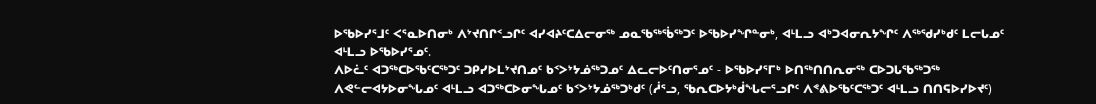ᐅᖃᐅᓯᕐᒧᑦ ᐸᕐᓇᐅᑎᓂᒃ ᐱᔾᔪᑎᒋᑉᓗᒋᑦ ᐊᓯᐊᔨᑦᑕᐃᓕᓂᖅ ᓄᓇᖃᖅᖄᖅᑐᑦ ᐅᖃᐅᓯᖏᓐᓂᒃ, ᐊᒻᒪᓗ ᐊᒃᑐᐊᓂᕆᔭᖏᑦ ᐱᖅᖁᓯᒃᑯᑦ ᒪᓕᒐᓄᑦ ᐊᒻᒪᓗ ᐅᖃᐅᓯᕐᓄᑦ.
ᐱᐅᓛᑦ ᐊᑐᖅᑕᐅᖃᑦᑕᖅᑐᑦ ᑐᑭᓯᐅᒪᔾᔪᑎᓄᑦ ᑲᑉᐳᔾᔭᓅᖅᑐᓄᑦ ᐃᓚᓕᐅᑦᑎᓂᕐᓄᑦ - ᐅᖃᐅᓯᕐᒥᒃ ᐅᑎᖅᑎᑎᕆᓂᖅ ᑕᐅᑐᒐᖃᖅᑐᖅ ᐱᕙᓪᓕᐊᔭᐅᓂᖓᓄᑦ ᐊᒻᒪᓗ ᐊᑐᖅᑕᐅᓂᖓᓄᑦ ᑲᑉᐳᔾᔭᓅᖅᑐᒃᑯᑦ (ᓲᕐᓗ, ᖃᕆᑕᐅᔭᒃᑰᖓᓕᕐᓗᒋᑦ ᐱᕝᕕᐅᖃᑦᑕᖅᑐᑦ ᐊᒻᒪᓗ ᑎᑎᕋᐅᓯᐅᔪᑦ)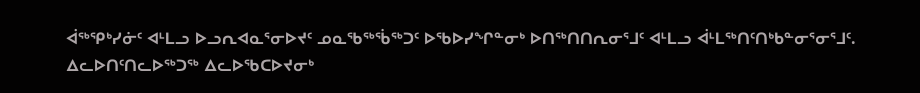ᐋᖅᕿᒃᓯᓃᑦ ᐊᒻᒪᓗ ᐅᓗᕆᐊᓇᕐᓂᐅᔪᑦ ᓄᓇᖃᖅᖄᖅᑐᑦ ᐅᖃᐅᓯᖏᓐᓂᒃ ᐅᑎᖅᑎᑎᕆᓂᕐᒧᑦ ᐊᒻᒪᓗ ᐋᒻᒪᖅᑎᑦᑎᒃᑲᓐᓂᕐᓂᕐᒧᑦ. ᐃᓚᐅᑎᑦᑎᓚᐅᖅᑐᖅ ᐃᓚᐅᖃᑕᐅᔪᓂᒃ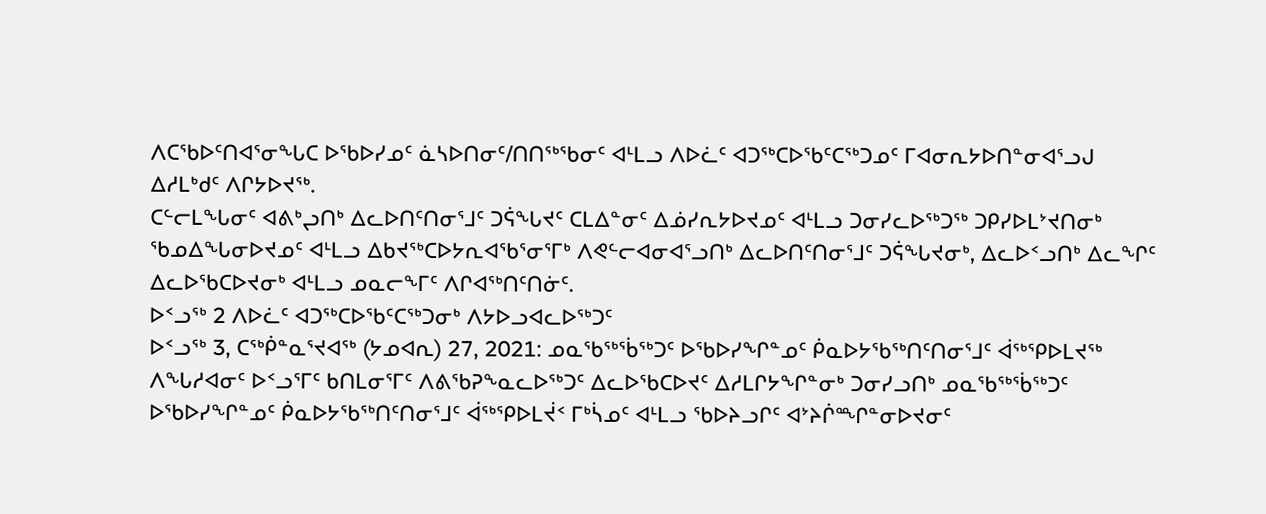ᐱᑕᖃᐅᑦᑎᐊᕐᓂᖓᑕ ᐅᖃᐅᓯᓄᑦ ᓈᓴᐅᑎᓂᑦ/ᑎᑎᖅᖃᓂᑦ ᐊᒻᒪᓗ ᐱᐅᓛᑦ ᐊᑐᖅᑕᐅᖃᑦᑕᖅᑐᓄᑦ ᒥᐊᓂᕆᔭᐅᑎᓐᓂᐊᕐᓗᒍ ᐃᓱᒪᒃᑯᑦ ᐱᒋᔭᐅᔪᖅ.
ᑕᓪᓕᒪᖓᓂᑦ ᐊᕕᒃᖢᑎᒃ ᐃᓚᐅᑎᑦᑎᓂᕐᒧᑦ ᑐᕌᖓᔪᑦ ᑕᒪᐃᓐᓂᑦ ᐃᓅᓯᕆᔭᐅᔪᓄᑦ ᐊᒻᒪᓗ ᑐᓂᓯᓚᐅᖅᑐᖅ ᑐᑭᓯᐅᒪᔾᔪᑎᓂᒃ ᖃᓄᐃᖓᓂᐅᔪᓄᑦ ᐊᒻᒪᓗ ᐃᑲᔪᖅᑕᐅᔭᕆᐊᖃᕐᓂᕐᒥᒃ ᐱᕙᓪᓕᐊᓂᐊᕐᓗᑎᒃ ᐃᓚᐅᑎᑦᑎᓂᕐᒧᑦ ᑐᕌᖓᔪᓂᒃ, ᐃᓚᐅᑉᓗᑎᒃ ᐃᓚᖏᑦ ᐃᓚᐅᖃᑕᐅᔪᓂᒃ ᐊᒻᒪᓗ ᓄᓇᓕᖕᒥᑦ ᐱᒋᐊᖅᑎᑦᑎᓃᑦ.
ᐅᑉᓗᖅ 2 ᐱᐅᓛᑦ ᐊᑐᖅᑕᐅᖃᑦᑕᖅᑐᓂᒃ ᐱᔭᐅᓗᐊᓚᐅᖅᑐᑦ
ᐅᑉᓗᖅ 3, ᑕᖅᑮᓐᓇᕐᔪᐊᖅ (ᔭᓄᐊᕆ) 27, 2021: ᓄᓇᖃᖅᖄᖅᑐᑦ ᐅᖃᐅᓯᖏᓐᓄᑦ ᑮᓇᐅᔭᖃᖅᑎᑦᑎᓂᕐᒧᑦ ᐋᖅᕿᐅᒪᔪᖅ
ᐱᖓᓱᐊᓂᑦ ᐅᑉᓗᕐᒥᑦ ᑲᑎᒪᓂᕐᒥᑦ ᐱᕕᖃᕈᖕᓇᓚᐅᖅᑐᑦ ᐃᓚᐅᖃᑕᐅᔪᑦ ᐃᓱᒪᒋᔭᖏᓐᓂᒃ ᑐᓂᓯᓗᑎᒃ ᓄᓇᖃᖅᖄᖅᑐᑦ ᐅᖃᐅᓯᖏᓐᓄᑦ ᑮᓇᐅᔭᖃᖅᑎᑦᑎᓂᕐᒧᑦ ᐋᖅᕿᐅᒪᔫᑉ ᒥᒃᓵᓄᑦ ᐊᒻᒪᓗ ᖃᐅᔨᓗᒋᑦ ᐊᔾᔨᒌᙱᓐᓂᐅᔪᓂᑦ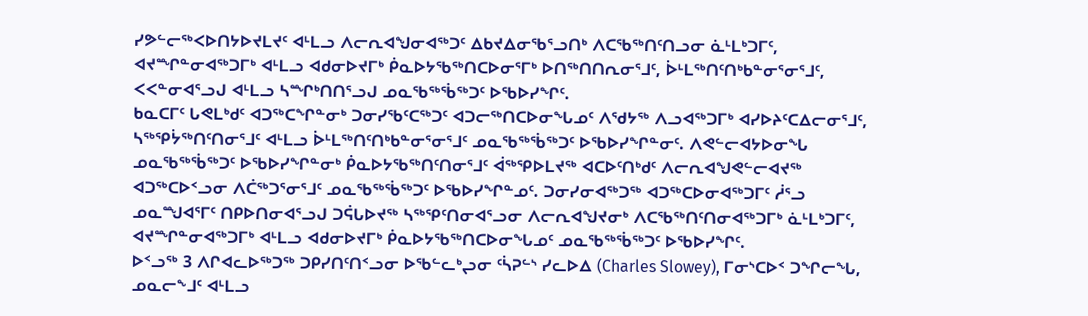ᓯᕗᓪᓕᖅᐸᐅᑎᔭᐅᔪᒪᔪᑦ ᐊᒻᒪᓗ ᐱᓕᕆᐊᖑᓂᐊᖅᑐᑦ ᐃᑲᔪᐃᓂᖃᕐᓗᑎᒃ ᐱᑕᖃᖅᑎᑦᑎᓗᓂ ᓈᒻᒪᒃᑐᒥᑦ, ᐊᔪᙱᓐᓂᐊᖅᑐᒥᒃ ᐊᒻᒪᓗ ᐊᑯᓂᐅᔪᒥᒃ ᑮᓇᐅᔭᖃᖅᑎᑕᐅᓂᕐᒥᒃ ᐅᑎᖅᑎᑎᕆᓂᕐᒧᑦ, ᐆᒻᒪᖅᑎᑦᑎᒃᑲᓐᓂᕐᓂᕐᒧᑦ, ᐸᐸᓐᓂᐊᕐᓗᒍ ᐊᒻᒪᓗ ᓴᙱᒃᑎᑎᕐᓗᒍ ᓄᓇᖃᖅᖄᖅᑐᑦ ᐅᖃᐅᓯᖏᑦ.
ᑲᓇᑕᒥᑦ ᒐᕙᒪᒃᑯᑦ ᐊᑐᖅᑕᖏᓐᓂᒃ ᑐᓂᓯᖃᑦᑕᖅᑐᑦ ᐊᑐᓕᖅᑎᑕᐅᓂᖓᓄᑦ ᐱᖁᔭᖅ ᐱᓗᐊᖅᑐᒥᒃ ᐊᓯᐅᔨᑦᑕᐃᓕᓂᕐᒧᑦ, ᓴᖅᕿᔮᖅᑎᑦᑎᓂᕐᒧᑦ ᐊᒻᒪᓗ ᐆᒻᒪᖅᑎᑦᑎᒃᑲᓐᓂᕐᓂᕐᒧᑦ ᓄᓇᖃᖅᖄᖅᑐᑦ ᐅᖃᐅᓯᖏᓐᓂᑦ. ᐱᕙᓪᓕᐊᔭᐅᓂᖓ ᓄᓇᖃᖅᖄᖅᑐᑦ ᐅᖃᐅᓯᖏᓐᓂᒃ ᑮᓇᐅᔭᖃᖅᑎᑦᑎᓂᕐᒧᑦ ᐋᖅᕿᐅᒪᔪᖅ ᐊᑕᐅᑦᑎᒃᑯᑦ ᐱᓕᕆᐊᖑᕙᓪᓕᐊᔪᖅ ᐊᑐᖅᑕᐅᑉᓗᓂ ᐱᑖᖅᑐᕐᓂᕐᒧᑦ ᓄᓇᖃᖅᖄᖅᑐᑦ ᐅᖃᐅᓯᖏᓐᓄᑦ. ᑐᓂᓯᓂᐊᖅᑐᖅ ᐊᑐᖅᑕᐅᓂᐊᖅᑐᒥᑦ ᓲᕐᓗ ᓄᓇᙳᐊᕐᒥᑦ ᑎᑭᐅᑎᓂᐊᕐᓗᒍ ᑐᕌᒐᐅᔪᖅ ᓴᖅᕿᑦᑎᓂᐊᕐᓗᓂ ᐱᓕᕆᐊᖑᔪᓂᒃ ᐱᑕᖃᖅᑎᑦᑎᓂᐊᖅᑐᒥᒃ ᓈᒻᒪᒃᑐᒥᑦ, ᐊᔪᙱᓐᓂᐊᖅᑐᒥᒃ ᐊᒻᒪᓗ ᐊᑯᓂᐅᔪᒥᒃ ᑮᓇᐅᔭᖃᖅᑎᑕᐅᓂᖓᓄᑦ ᓄᓇᖃᖅᖄᖅᑐᑦ ᐅᖃᐅᓯᖏᑦ.
ᐅᑉᓗᖅ 3 ᐱᒋᐊᓚᐅᖅᑐᖅ ᑐᑭᓯᑎᑦᑎᑉᓗᓂ ᐅᖃᓪᓚᒃᖢᓂ ᑦᓵᕈᓪᔅ ᓯᓚᐅᐃ (Charles Slowey), ᒥᓂᔅᑕᐅᑉ ᑐᖏᓕᖓ, ᓄᓇᓕᖕᒧᑦ ᐊᒻᒪᓗ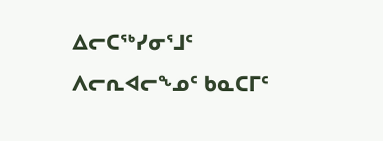ᐃᓕᑕᖅᓯᓂᕐᒧᑦ ᐱᓕᕆᐊᓕᖕᓄᑦ ᑲᓇᑕᒥᑦ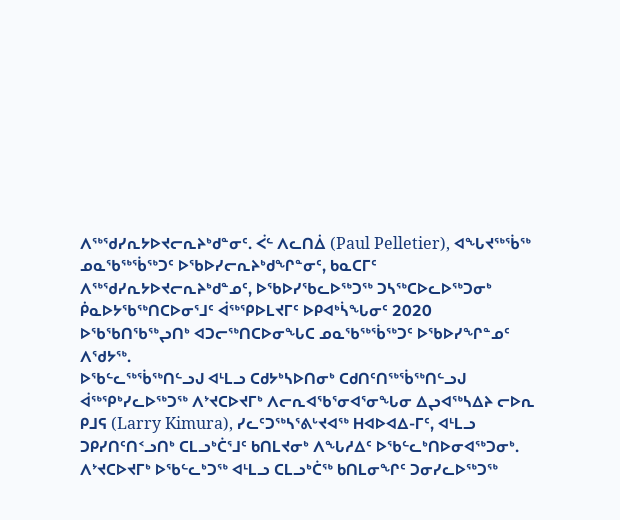ᐱᖅᖁᓯᕆᔭᐅᔪᓕᕆᔨᒃᑯᓐᓂᑦ. ᐹᓪ ᐱᓚᑎᐄ (Paul Pelletier), ᐊᖓᔪᖅᖄᖅ ᓄᓇᖃᖅᖄᖅᑐᑦ ᐅᖃᐅᓯᓕᕆᔨᒃᑯᖏᓐᓂᑦ, ᑲᓇᑕᒥᑦ ᐱᖅᖁᓯᕆᔭᐅᔪᓕᕆᔨᒃᑯᓐᓄᑦ, ᐅᖃᐅᓯᖃᓚᐅᖅᑐᖅ ᑐᓴᖅᑕᐅᓚᐅᖅᑐᓂᒃ ᑮᓇᐅᔭᖃᖅᑎᑕᐅᓂᕐᒧᑦ ᐋᖅᕿᐅᒪᔪᒥᑦ ᐅᑭᐊᒃᓵᖓᓂᑦ 2020 ᐅᖃᖃᑎᖃᖅᖢᑎᒃ ᐊᑐᓕᖅᑎᑕᐅᓂᖓᑕ ᓄᓇᖃᖅᖄᖅᑐᑦ ᐅᖃᐅᓯᖏᓐᓄᑦ ᐱᖁᔭᖅ.
ᐅᖃᓪᓚᖅᖄᖅᑎᓪᓗᒍ ᐊᒻᒪᓗ ᑕᑯᔭᒃᓴᐅᑎᓂᒃ ᑕᑯᑎᑦᑎᖅᖄᖅᑎᓪᓗᒍ ᐋᖅᕿᒃᓯᓚᐅᖅᑐᖅ ᐱᔾᔪᑕᐅᔪᒥᒃ ᐱᓕᕆᐊᖃᕐᓂᐊᕐᓂᖓᓂ ᐃᖢᐊᖅᓴᐃᔨ ᓕᐅᕆ ᑭᒧᕋ (Larry Kimura), ᓯᓚᑦᑐᖅᓴᕐᕕᒡᔪᐊᖅ ᕼᐊᐅᐊᐃ-ᒥᑦ, ᐊᒻᒪᓗ ᑐᑭᓯᑎᑦᑎᑉᓗᑎᒃ ᑕᒪᓗᒃᑖᕐᒧᑦ ᑲᑎᒪᔪᓂᒃ ᐱᖓᓱᐃᑦ ᐅᖃᓪᓚᒃᑎᐅᓂᐊᖅᑐᓂᒃ.
ᐱᔾᔪᑕᐅᔪᒥᒃ ᐅᖃᓪᓚᒃᑐᖅ ᐊᒻᒪᓗ ᑕᒪᓗᒃᑖᖅ ᑲᑎᒪᓂᖏᑦ ᑐᓂᓯᓚᐅᖅᑐᖅ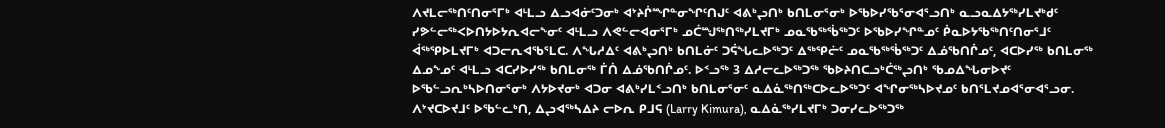ᐱᔪᒪᓕᖅᑎᑦᑎᓂᕐᒥᒃ ᐊᒻᒪᓗ ᐃᓗᐊᓃᑦᑐᓂᒃ ᐊᔾᔨᒌᙱᓐᓂᖏᑦᑎᒍᑦ ᐊᕕᒃᖢᑎᒃ ᑲᑎᒪᓂᕐᓂᒃ ᐅᖃᐅᓯᖃᕐᓂᐊᕐᓗᑎᒃ ᓇᓗᓇᐃᔭᖅᓯᒪᔪᒃᑯᑦ ᓯᕗᓪᓕᖅᐸᐅᑎᔭᐅᔭᕆᐊᓕᖕᓂᑦ ᐊᒻᒪᓗ ᐱᕙᓪᓕᐊᓂᕐᒥᒃ ᓄᑖᙳᖅᑎᖅᓯᒪᔪᒥᒃ ᓄᓇᖃᖅᖄᖅᑐᑦ ᐅᖃᐅᓯᖏᓐᓄᑦ ᑮᓇᐅᔭᖃᖅᑎᑦᑎᓂᕐᒧᑦ ᐋᖅᕿᐅᒪᔪᒥᒃ ᐊᑐᓕᕆᐊᖃᕐᒪᑕ. ᐱᖓᓱᐃᑦ ᐊᕕᒃᖢᑎᒃ ᑲᑎᒪᓃᑦ ᑐᕌᖓᓚᐅᖅᑐᑦ ᐃᖅᕿᓖᑦ ᓄᓇᖃᖅᖄᖅᑐᑦ ᐃᓅᖃᑎᒌᓄᑦ, ᐊᑕᐅᓯᖅ ᑲᑎᒪᓂᖅ ᐃᓄᖕᓄᑦ ᐊᒻᒪᓗ ᐊᑕᓯᐅᓯᖅ ᑲᑎᒪᓂᖅ ᒦᑏ ᐃᓅᖃᑎᒌᓄᑦ. ᐅᑉᓗᖅ 3 ᐃᓱᓕᓚᐅᖅᑐᖅ ᖃᐅᔨᑎᑕᓗᒃᑖᖅᖢᑎᒃ ᖃᓄᐃᖓᓂᐅᔪᑦ ᐅᖃᓪᓗᕆᒃᓴᐅᑎᓂᕐᓂᒃ ᐱᔭᐅᔪᓂᒃ ᐊᑐᓂ ᐊᕕᒃᓯᒪᑉᓗᑎᒃ ᑲᑎᒪᓂᕐᓂᑦ ᓇᐃᓈᖅᑎᖅᑕᐅᓚᐅᖅᑐᑦ ᐊᖏᓂᖅᓴᐅᔪᓄᑦ ᑲᑎᕐᒪᔪᓄᐊᕐᓂᐊᕐᓗᓂ.
ᐱᔾᔪᑕᐅᔪᒧᑦ ᐅᖃᓪᓚᒃᑎ, ᐃᖢᐊᖅᓴᐃᔨ ᓕᐅᕆ ᑭᒧᕋ (Larry Kimura), ᓇᐃᓈᖅᓯᒪᔪᒥᒃ ᑐᓂᓯᓚᐅᖅᑐᖅ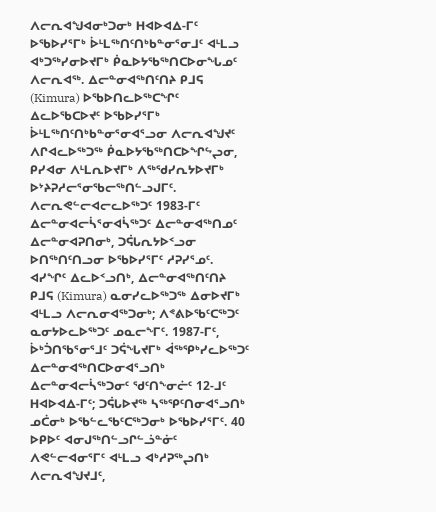ᐱᓕᕆᐊᖑᐊᓂᒃᑐᓂᒃ ᕼᐊᐅᐊᐃ-ᒥᑦ ᐅᖃᐅᓯᕐᒥᒃ ᐆᒻᒪᖅᑎᑦᑎᒃᑲᓐᓂᕐᓂᒧᑦ ᐊᒻᒪᓗ ᐊᒃᑐᖅᓯᓂᐅᔪᒥᒃ ᑮᓇᐅᔭᖃᖅᑎᑕᐅᓂᖓᓄᑦ ᐱᓕᕆᐊᖅ. ᐃᓕᓐᓂᐊᖅᑎᑦᑎᔨ ᑭᒧᕋ (Kimura) ᐅᖃᐅᑎᓚᐅᖅᑕᖏᑦ ᐃᓚᐅᖃᑕᐅᔪᑦ ᐅᖃᐅᓯᕐᒥᒃ ᐆᒻᒪᖅᑎᑦᑎᒃᑲᓐᓂᕐᓂᐊᕐᓗᓂ ᐱᓕᕆᐊᖑᔪᑦ ᐱᒋᐊᓚᐅᖅᑐᖅ ᑮᓇᐅᔭᖃᖅᑎᑕᐅᖏᖦᖢᓂ, ᑭᓯᐊᓂ ᐱᒻᒪᕆᐅᔪᒥᒃ ᐱᖅᖁᓯᕆᔭᐅᔪᒥᒃ ᐅᔾᔨᕈᓱᓕᕐᓂᖃᓕᖅᑎᓪᓗᒍᒥᑦ. ᐱᓕᕆᕙᓪᓕᐊᓕᓚᐅᖅᑐᑦ 1983-ᒥᑦ ᐃᓕᓐᓂᐊᓕᓵᕐᓂᐊᓵᖅᑐᑦ ᐃᓕᓐᓂᐊᖅᑎᓄᑦ ᐃᓕᓐᓂᐊᕈᑎᓂᒃ, ᑐᕌᒐᕆᔭᐅᑉᓗᓂ ᐅᑎᖅᑎᑦᑎᓗᓂ ᐅᖃᐅᓯᕐᒥᑦ ᓱᕈᓯᕐᓄᑦ. ᐊᓯᖏᑦ ᐃᓚᐅᑉᓗᑎᒃ, ᐃᓕᓐᓂᐊᖅᑎᑦᑎᔨ ᑭᒧᕋ (Kimura) ᓇᓂᓯᓚᐅᖅᑐᖅ ᐃᓂᐅᔪᒥᒃ ᐊᒻᒪᓗ ᐱᓕᕆᓂᐊᖅᑐᓂᒃ; ᐱᕝᕕᐅᖃᑦᑕᖅᑐᑦ ᓇᓂᔭᐅᓚᐅᖅᑐᑦ ᓄᓇᓕᖕᒥᑦ. 1987-ᒥᑦ, ᐆᒃᑑᑎᖃᕐᓂᕐᒧᑦ ᑐᕌᖓᔪᒥᒃ ᐋᖅᕿᒃᓯᓚᐅᖅᑐᑦ ᐃᓕᓐᓂᐊᖅᑎᑕᐅᓂᐊᕐᓗᑎᒃ ᐃᓕᓐᓂᐊᓕᓵᖅᑐᓂᑦ ᖁᑦᑎᖕᓂᓖᑦ 12-ᒧᑦ ᕼᐊᐅᐊᐃ-ᒥᑦ; ᑐᕌᒐᐅᔪᖅ ᓴᖅᕿᑦᑎᓂᐊᕐᓗᑎᒃ ᓄᑖᓂᒃ ᐅᖃᓪᓚᖃᑦᑕᖅᑐᓂᒃ ᐅᖃᐅᓯᕐᒥᑦ. 40 ᐅᑭᐅᑦ ᐊᓂᒍᖅᑎᓪᓗᒋᓪᓘᓐᓃᑦ ᐱᕙᓪᓕᐊᓂᕐᒥᑦ ᐊᒻᒪᓗ ᐊᒃᓱᕈᖅᖢᑎᒃ ᐱᓕᕆᐊᖑᔪᒧᑦ,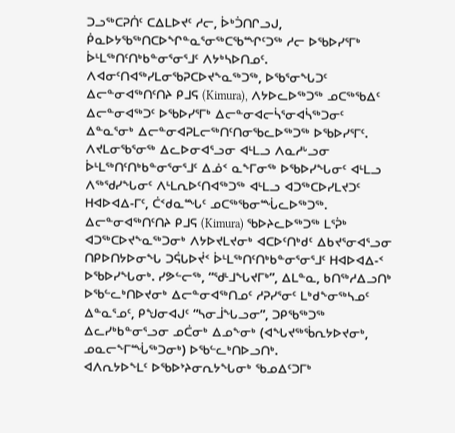ᑐᓗᖅᑕᕈᑏᑦ ᑕᐃᒪᐅᔪᑦ ᓱᓕ, ᐆᒃᑑᑎᒋᓗᒍ, ᑮᓇᐅᔭᖃᖅᑎᑕᐅᖏᓐᓇᕐᓂᖅᑕᖃᙱᑦᑐᖅ ᓱᓕ ᐅᖃᐅᓯᕐᒥᒃ ᐆᒻᒪᖅᑎᑦᑎᒃᑲᓐᓂᕐᓂᕐᒧᑦ ᐱᔭᒃᓴᐅᑎᓄᑦ.
ᐱᐊᓂᑦᑎᐊᖅᓯᒪᓂᖃᕈᑕᐅᔪᖕᓇᖅᑐᖅ, ᐅᖃᕐᓂᖓᑐᑦ ᐃᓕᓐᓂᐊᖅᑎᑦᑎᔨ ᑭᒧᕋ (Kimura), ᐱᔭᐅᓚᐅᖅᑐᖅ ᓄᑕᖅᖃᐃᑦ ᐃᓕᓐᓂᐊᖅᑐᑦ ᐅᖃᐅᓯᕐᒥᒃ ᐃᓕᓐᓂᐊᓕᓵᕐᓂᐊᓵᖅᑐᓂᑦ ᐃᓐᓇᕐᓂᒃ ᐃᓕᓐᓂᐊᕈᒪᓕᖅᑎᑦᑎᓂᖃᓚᐅᖅᑐᖅ ᐅᖃᐅᓯᕐᒥᑦ. ᐱᔪᒪᓂᖃᕐᓂᖅ ᐃᓚᐅᓂᐊᕐᓗᓂ ᐊᒻᒪᓗ ᐱᓇᓱᒡᓗᓂ ᐆᒻᒪᖅᑎᑦᑎᒃᑲᓐᓂᕐᓂᕐᒧᑦ ᐃᓅᑉ ᓇᖕᒥᓂᖅ ᐅᖃᐅᓯᖓᓂᑦ ᐊᒻᒪᓗ ᐱᖅᖁᓯᖓᓂᑦ ᐱᒻᒪᕆᐅᑦᑎᐊᖅᑐᖅ ᐊᒻᒪᓗ ᐊᑐᖅᑕᐅᓯᒪᔪᑐᑦ ᕼᐊᐅᐊᐃ-ᒥᑦ, ᑖᑉᑯᓇᙵᑦ ᓄᑕᖅᖃᓂᙶᓚᐅᖅᑐᖅ.
ᐃᓕᓐᓂᐊᖅᑎᑦᑎᔨ ᑭᒧᕋ (Kimura) ᖃᐅᔨᓚᐅᖅᑐᖅ ᒪᕐᕉᒃ ᐊᑐᖅᑕᐅᔪᖕᓇᖅᑐᓂᒃ ᐱᔭᐅᔪᒪᔪᓂᒃ ᐊᑕᐅᑦᑎᒃᑯᑦ ᐃᑲᔪᕐᓂᐊᕐᓗᓂ ᑎᑭᐅᑎᔭᐅᓂᖓ ᑐᕌᒐᐅᔫᑉ ᐆᒻᒪᖅᑎᑦᑎᒃᑲᓐᓂᕐᓂᕐᒧᑦ ᕼᐊᐅᐊᐃ-ᑉ ᐅᖃᐅᓯᖓᓂᒃ. ᓯᕗᓪᓕᖅ, “ᖁᒻᒧᖓᔪᒥᒃ”, ᐃᒪᓐᓇ, ᑲᑎᖅᓱᐃᓗᑎᒃ ᐅᖃᓪᓚᒃᑎᐅᔪᓂᒃ ᐃᓕᓐᓂᐊᖅᑎᓄᑦ ᓱᕈᓯᕐᓂᑦ ᒪᒃᑯᖕᓂᖅᓴᓄᑦ ᐃᓐᓇᕐᓄᑦ, ᑭᖑᓂᐊᒍᑦ “ᓴᓂᒨᖓᓗᓂ”, ᑐᑭᖃᖅᑐᖅ ᐃᓚᓯᒃᑲᓐᓂᕐᓗᓂ ᓄᑖᓂᒃ ᐃᓄᖕᓂᒃ (ᐊᖓᔪᖅᖄᕆᔭᐅᔪᓂᒃ, ᓄᓇᓕᖕᒥᙶᖅᑐᓂᒃ) ᐅᖃᓪᓚᒃᑎᐅᓗᑎᒃ.
ᐊᐱᕆᔭᐅᖕᒪᑦ ᐅᖃᐅᔾᔨᓂᕆᔭᖓᓂᒃ ᖃᓄᐃᑦᑐᒥᒃ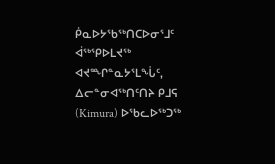ᑮᓇᐅᔭᖃᖅᑎᑕᐅᓂᕐᒧᑦ ᐋᖅᕿᐅᒪᔪᖅ ᐊᔪᙱᓐᓇᔭᕐᒪᖔᑦ, ᐃᓕᓐᓂᐊᖅᑎᑦᑎᔨ ᑭᒧᕋ (Kimura) ᐅᖃᓚᐅᖅᑐᖅ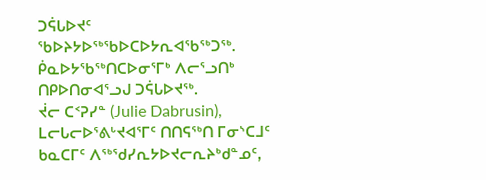ᑐᕌᒐᐅᔪᑦ ᖃᐅᔨᔭᐅᖅᖃᐅᑕᐅᔭᕆᐊᖃᖅᑐᖅ. ᑮᓇᐅᔭᖃᖅᑎᑕᐅᓂᕐᒥᒃ ᐱᓕᕐᓗᑎᒃ ᑎᑭᐅᑎᓂᐊᕐᓗᒍ ᑐᕌᒐᐅᔪᖅ.
ᔫᓕ ᑕᑉᕈᓯᓐ (Julie Dabrusin), ᒪᓕᒐᓕᐅᕐᕕᒡᔪᐊᕐᒥᑦ ᑎᑎᕋᖅᑎ ᒥᓂᔅᑕᒧᑦ ᑲᓇᑕᒥᑦ ᐱᖅᖁᓯᕆᔭᐅᔪᓕᕆᔨᒃᑯᓐᓄᑦ,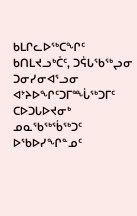ᑲᒪᒋᓚᐅᖅᑕᖏᑦ ᑲᑎᒪᔪᓗᒃᑖᑦ, ᑐᕌᒐᖃᖅᖢᓂ ᑐᓂᓯᓂᐊᕐᓗᓂ ᐊᔾᔨᐅᖏᑦᑐᒥᙶᖅᑐᒥᑦ ᑕᐅᑐᒐᐅᔪᓂᒃ ᓄᓇᖃᖅᖄᖅᑐᑦ ᐅᖃᐅᓯᖏᓐᓄᑦ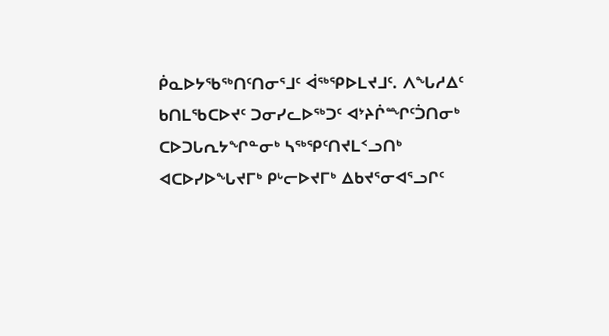ᑮᓇᐅᔭᖃᖅᑎᑦᑎᓂᕐᒧᑦ ᐋᖅᕿᐅᒪᔪᒧᑦ. ᐱᖓᓱᐃᑦ ᑲᑎᒪᖃᑕᐅᔪᑦ ᑐᓂᓯᓚᐅᖅᑐᑦ ᐊᔾᔨᒌᙱᑦᑑᑎᓂᒃ ᑕᐅᑐᒐᕆᔭᖏᓐᓂᒃ ᓴᖅᕿᑦᑎᔪᒪᑉᓗᑎᒃ ᐊᑕᐅᓯᐅᖓᔪᒥᒃ ᑭᒡᓕᐅᔪᒥᒃ ᐃᑲᔪᕐᓂᐊᕐᓗᒋᑦ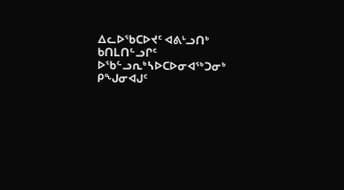ᐃᓚᐅᖃᑕᐅᔪᑦ ᐊᕕᒡᓗᑎᒃ ᑲᑎᒪᑎᓪᓗᒋᑦ ᐅᖃᓪᓗᕆᒃᓴᐅᑕᐅᓂᐊᖅᑐᓂᒃ ᑭᖑᓂᐊᒍᑦ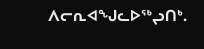ᐱᓕᕆᐊᖑᓚᐅᖅᖢᑎᒃ.